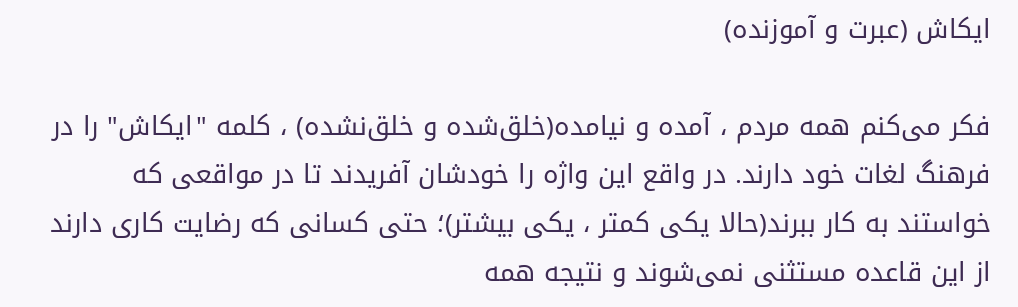ایکاش (عبرت و آموزنده)

فکر می‌کنم همه مردم ، آمده و نیامده(خلق‌شده و خلق‌نشده) ، کلمه "ایکاش" را در فرهنگ لغات خود دارند. در واقع این واژه را خودشان آفریدند تا در مواقعی که خواستند به کار ببرند(حالا یکی کمتر ، یکی بیشتر)؛ حتی کسانی که رضایت کاری دارند از این قاعده مستثنی نمی‌شوند و نتیجه همه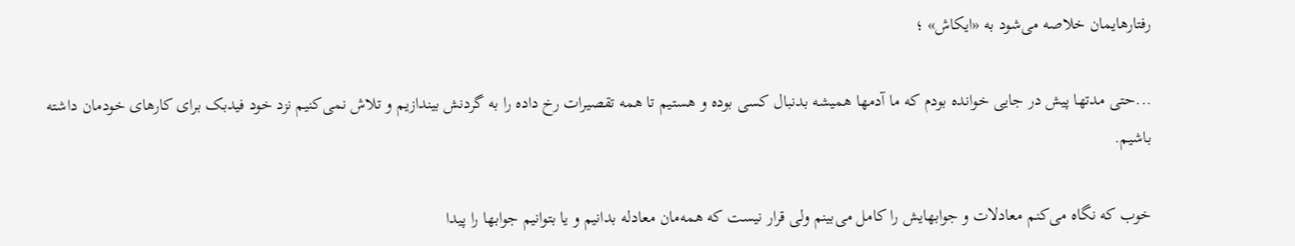رفتارهایمان خلاصه می‌شود به «ایکاش» ؛

...حتی مدتها پیش در جایی خوانده بودم که ما آدمها همیشه بدنبال کسی بوده و هستیم تا همه تقصیرات رخ داده را به گردنش بیندازیم و تلاش نمی‌کنیم نزد خود فیدبک برای کارهای خودمان داشته باشیم.

خوب که نگاه می‌کنم معادلات و جوابهایش را کامل می‌بینم ولی قرار نیست که همه‌مان معادله بدانیم و یا بتوانیم جوابها را پیدا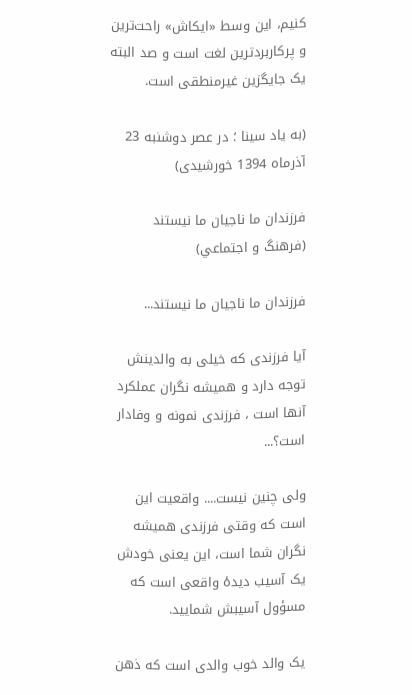کنیم، این وسط «ایکاش» راحت‌ترین و پرکاربردترین لغت است و صد البته یک جایگزین غیرمنطقی است.

(به یاد سینا ؛ در عصر دوشنبه 23 آذرماه 1394 خورشیدی)

فرزندان ما ناجیان ما نیستند (فرهنگ و اجتماعي)

فرزندان ما ناجیان ما نیستند...

آيا فرزندی که خیلی به والدینش توجه دارد و همیشه نگران عملکرد آنها است ، فرزندی نمونه و وفادار است؟...

ولی چنین نیست.... واقعیت این است که وقتی فرزندی همیشه نگران شما است، این یعنی خودش یک آسیب دیدهٔ واقعی است که مسؤول آسیبش شمایید.

یک والد خوب والدی است که ذهن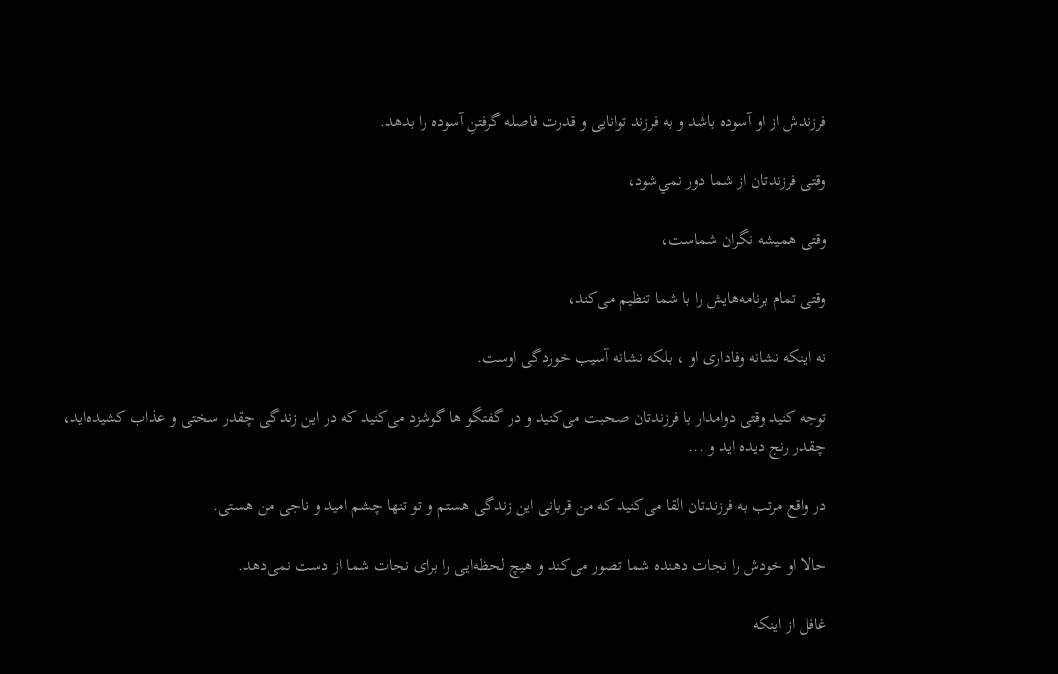فرزندش از او آسوده باشد و به فرزند توانایی و قدرت فاصله گرفتنِ آسوده را بدهد.

وقتی فرزندتان از شما دور نمي‌شود،

وقتی همیشه نگران شماست،

وقتی تمام برنامه‌هایش را با شما تنظیم می‌کند،

نه اينكه نشانه وفاداری او ، بلکه نشانه آسیب خوردگی اوست.

توجه کنید وقتی دوامدار با فرزندتان صحبت می‌کنید و در گفتگو ها گوشزد می‌کنید که در این زندگی چقدر سختی و عذاب کشیده‌اید، چقدر رنج دیده اید و ...

در واقع مرتب به فرزندتان القا می‌کنید که من قربانی این زندگی هستم و تو تنها چشم امید و ناجی من هستی.

حالا او خودش را نجات دهنده شما تصور می‌کند و هیچ لحظه‌ایی را برای نجات شما از دست نمی‌دهد.

غافل از اینکه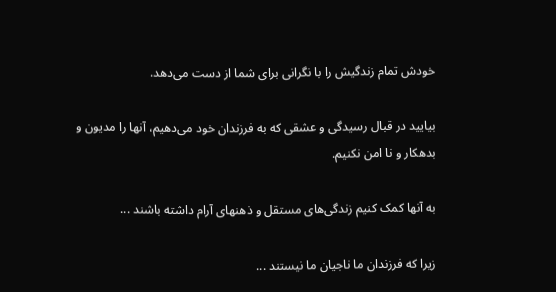خودش تمام زندگیش را با نگرانی برای شما از دست می‌دهد.

بياييد در قبال رسیدگی و عشقی که به فرزندان خود می‌دهیم، آنها را مدیون و بدهکار و نا امن نکنیم.

به آنها کمک کنیم زندگی‌های مستقل و ذهنهای آرام داشته باشند ...

زيرا كه فرزندان ما ناجیان ما نیستند ...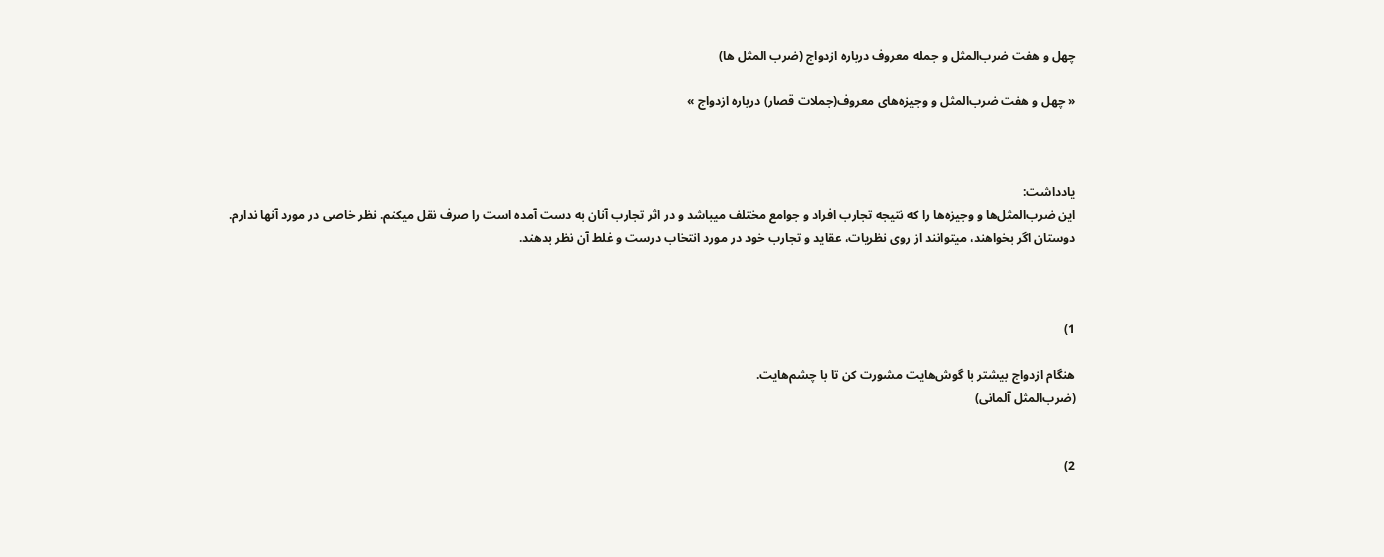چهل و هفت ضرب‌المثل و جمله معروف درباره ازدواج (ضرب المثل ها)

« چهل و هفت ضرب‌المثل و وجیزه‌های معروف(جملات قصار) درباره ازدواج »



یادداشت:
این ضرب‌المثل‌ها و وجیزه‌ها را که نتیجه تجارب افراد و جوامع مختلف میباشد و در اثر تجارب آنان به دست آمده است را صرف نقل میکنم. نظر خاصی در مورد آنها ندارم. دوستان اگر بخواهند، میتوانند از روی نظریات، عقاید و تجارب خود در مورد انتخاب درست و غلط آن نظر بدهند.



1)

هنگام ازدواج بیشتر با گوش‌هایت مشورت كن تا با چشم‌هایت.
(ضرب‌المثل آلمانی)


2)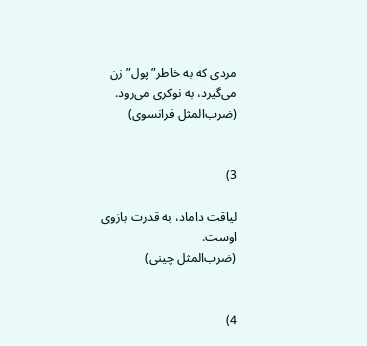مردی كه به خاطر”پول” زن می‌گیرد، به نوكری می‌رود.
(ضرب‌المثل فرانسوی)


3)

لیاقت داماد، به قدرت بازوی اوست.
(ضرب‌المثل چینی)


4)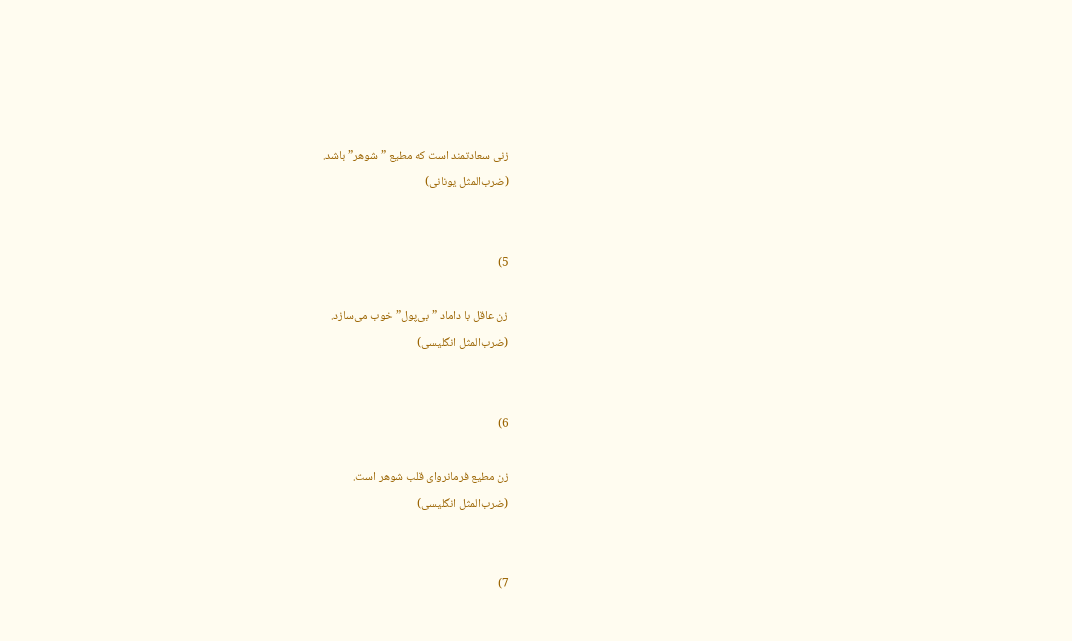زنی سعادتمند است كه مطیع ”شوهر” باشد.
(ضرب‌المثل یونانی)


5)

زن عاقل با داماد ”بی‌پول” خوب می‌سازد.
(ضرب‌المثل انگلیسی)


6)

زن مطیع فرمانروای قلب شوهر است.
(ضرب‌المثل انگلیسی)


7)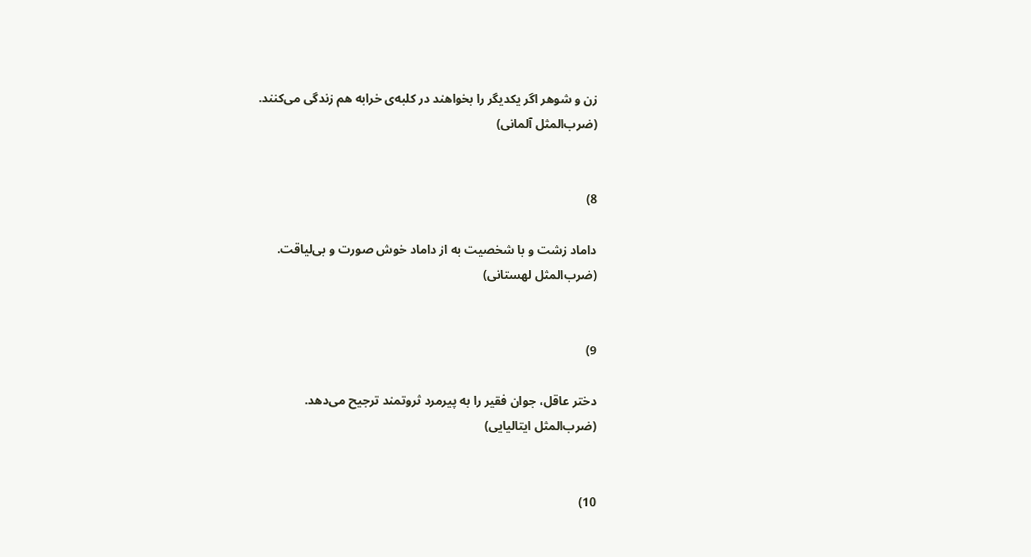زن و شوهر اگر یكدیگر را بخواهند در كلبه‌ی خرابه هم زندگی می‌كنند.
(ضرب‌المثل آلمانی)


8)

داماد زشت و با شخصیت به از داماد خوش صورت و بی‌لیاقت.
(ضرب‌المثل لهستانی)


9)

دختر عاقل، جوان فقیر را به پیرمرد ثروتمند ترجیح می‌دهد.
(ضرب‌المثل ایتالیایی)


10)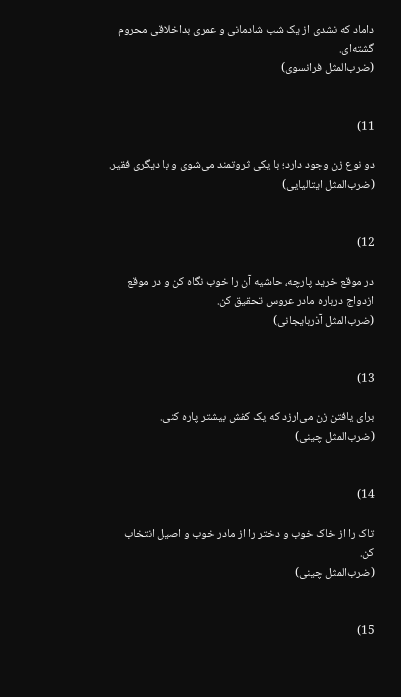داماد كه نشدی از یک شب شادمانی و عمری بداخلاقی محروم گشته‌ای.
(ضرب‌المثل فرانسوی)


11)

دو نوع زن وجود دارد؛ با یكی ثروتمند می‌شوی و با دیگری فقیر.
(ضرب‌المثل ایتالیایی)


12)

در موقع خرید پارچه، حاشیه آن را خوب نگاه كن و در موقع ازدواج درباره مادر عروس تحقیق كن.
(ضرب‌المثل آذربایجانی)


13)

برای یافتن زن می‌ارزد كه یک كفش بیشتر پاره كنی.
(ضرب‌المثل چینی)


14)

تاک را از خاک خوب و دختر را از مادر خوب و اصیل انتخاب كن.
(ضرب‌المثل چینی)


15)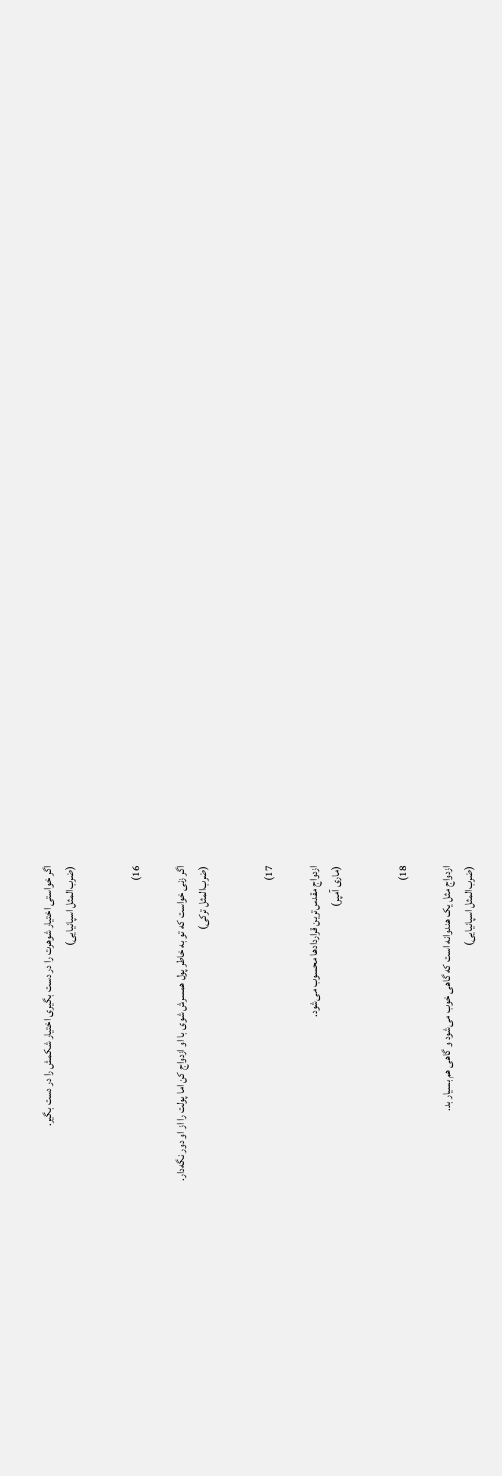اگر خواستی اختیار شوهرت را در دست بگیری اختیار شكمش را در دست بگیر.
(ضرب‌المثل اسپانیایی)


16)

اگر زنی خواست كه تو به خاطر پول همسرش شوی با او ازدواج كن اما پولت را از او دور نگه‌دار.
(ضرب‌المثل تركی)


17)

ازدواج مقدس‌ترین قراردادها محسوب می‌شود.
(ماری آمپر)


18)

ازدواج مثل یک هندوانه است كه گاهی خوب می‌شود و گاهی هم بسیار بد.
(ضرب‌المثل اسپانیایی)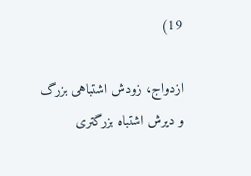19)

ازدواج، زودش اشتباهی بزرگ و دیرش اشتباه بزرگتری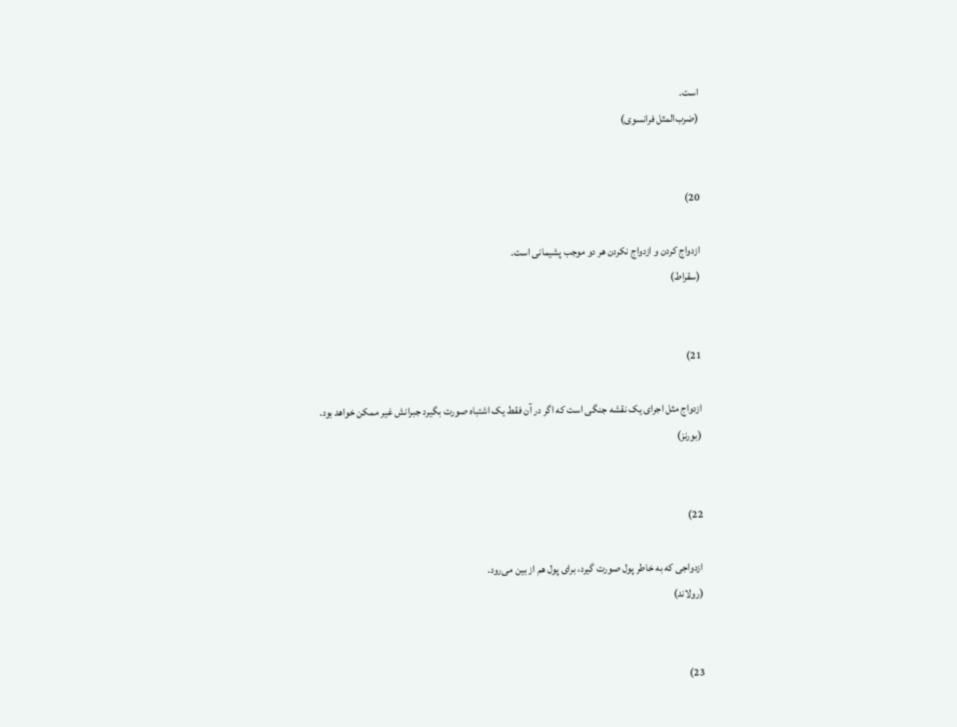است.
(ضرب‌المثل فرانسوی)


20)

ازدواج كردن و ازدواج نكردن هر دو موجب پشیمانی است.
(سقراط)


21)

ازدواج مثل اجرای یک نقشه جنگی است كه اگر در آن فقط یک اشتباه صورت بگیرد جبرانش غیر ممكن خواهد بود.
(بورنز)


22)

ازدواجی كه به خاطر پول صورت گیرد، برای پول هم از بین می‌رود.
(رولاند)


23)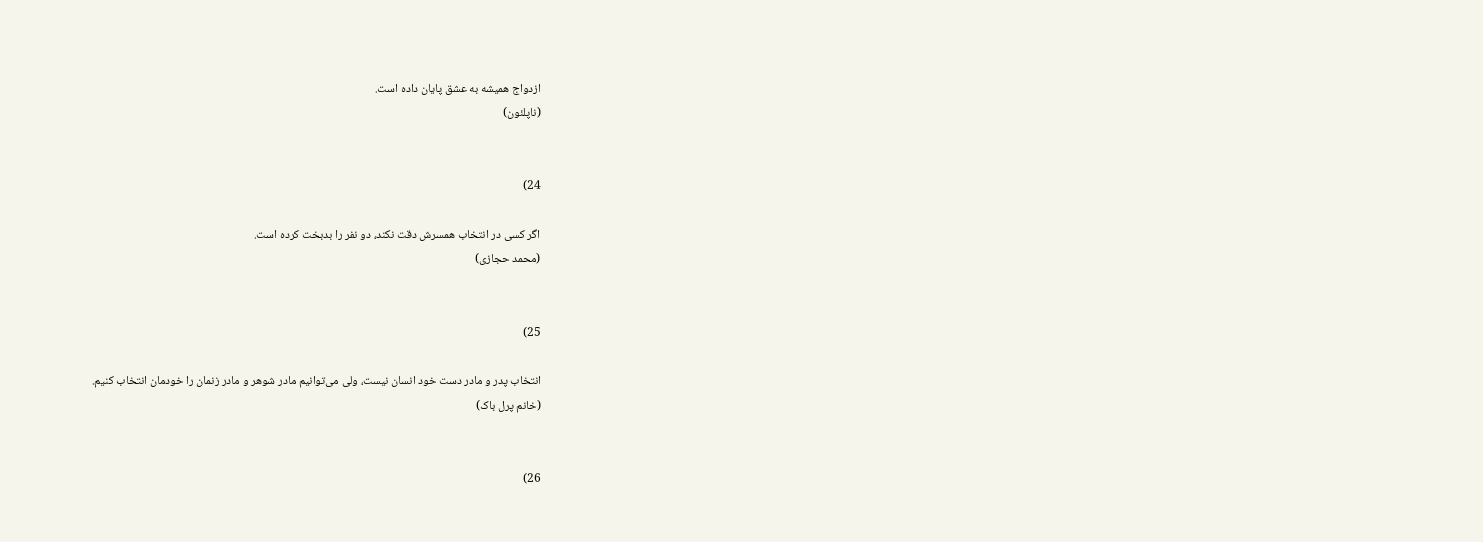ازدواج همیشه به عشق پایان داده است.
(ناپلئون)


24)

اگر كسی در انتخاب همسرش دقت نكند، دو نفر را بدبخت كرده است.
(محمد حجازی)


25)

انتخاب پدر و مادر دست خود انسان نیست، ولی می‌توانیم مادر شوهر و مادر زنمان را خودمان انتخاب كنیم.
(خانم پرل باک)


26)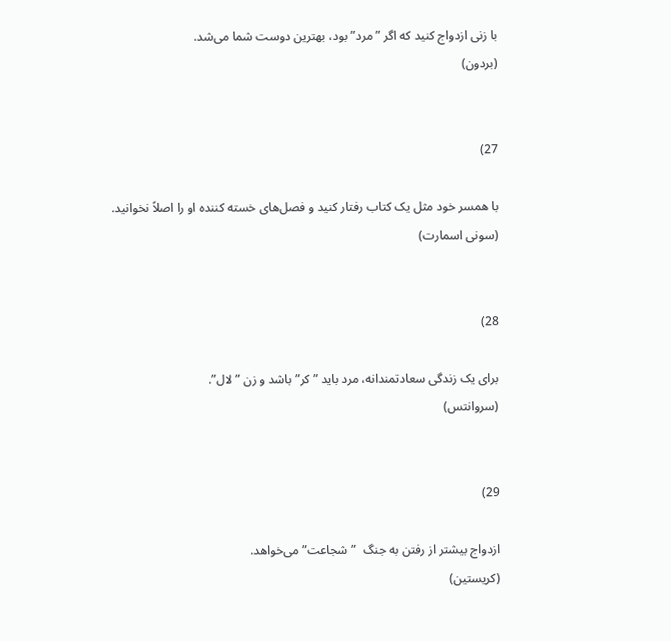با زنی ازدواج كنید كه اگر ”مرد” بود، بهترین دوست شما می‌شد.
(بردون)


27)

با همسر خود مثل یک كتاب رفتار كنید و فصل‌های خسته كننده او را اصلاً نخوانید.
(سونی اسمارت)


28)

برای یک زندگی سعادتمندانه، مرد باید ”كر” باشد و زن ”لال”.
(سروانتس)


29)

ازدواج بیشتر از رفتن به جنگ  ”شجاعت” می‌خواهد.
(كریستین)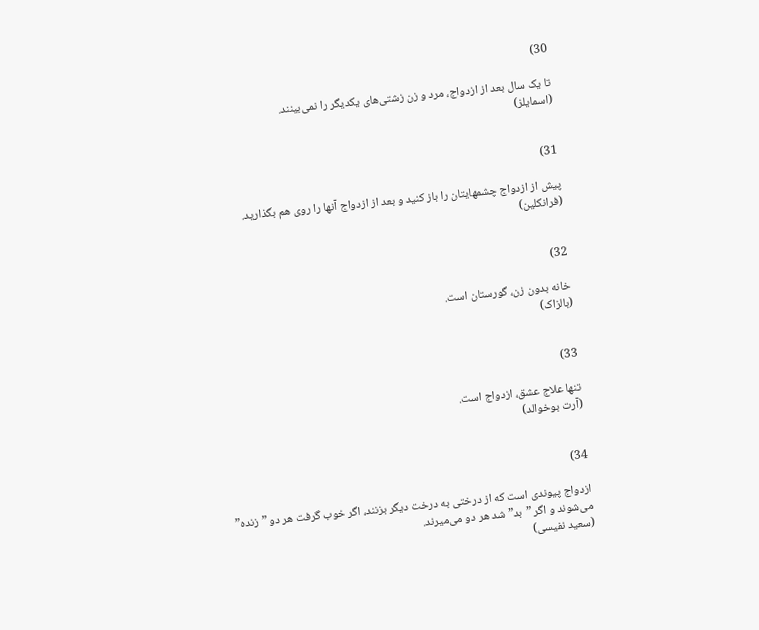30)

تا یک سال بعد از ازدواج، مرد و زن زشتی‌های یكدیگر را نمی‌بینند.
(اسمایلز)


31)

پیش از ازدواج چشمهایتان را باز كنید و بعد از ازدواج آنها را روی هم بگذارید.
(فرانكلین)


32)

خانه بدون زن، گورستان است.
(بالزاک)


33)

تنها علاج عشق، ازدواج است.
(آرت بوخوالد)


34)

ازدواج پیوندی است كه از درختی به درخت دیگر بزنند، اگر خوب گرفت هر دو ”زنده” می‌شوند و اگر ”بد” شد هر دو می‌میرند.
(سعید نفیسی)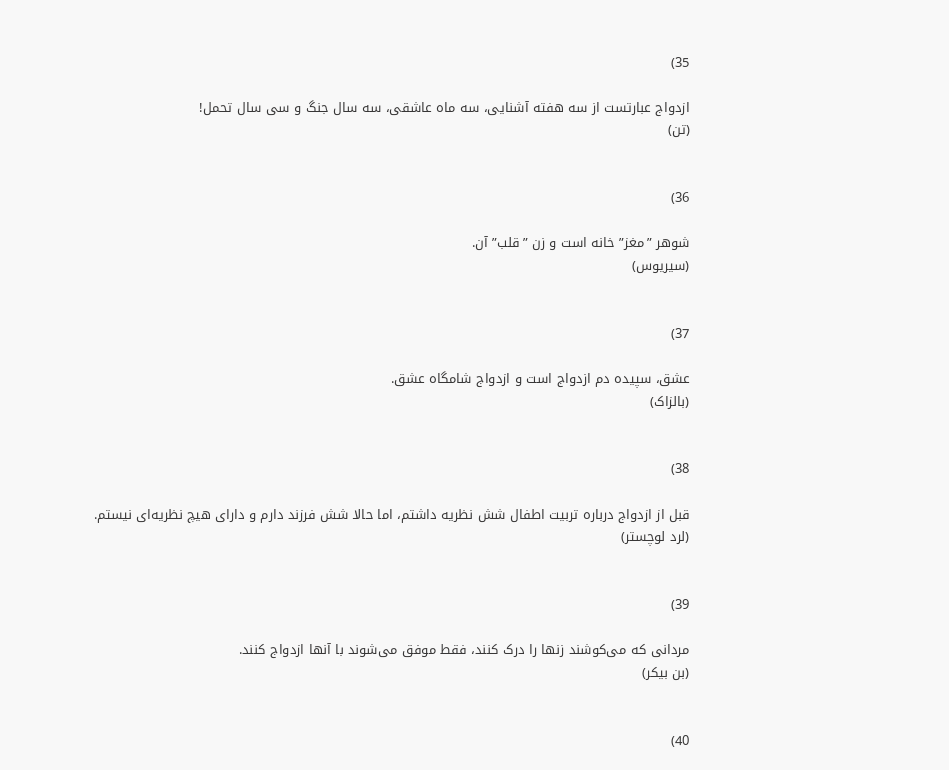35)

ازدواج عبارتست از سه هفته آشنایی، سه ماه عاشقی، سه سال جنگ و سی سال تحمل!
(تن)


36)

شوهر ”مغز” خانه است و زن ”قلب” آن.
(سیریوس)


37)

عشق، سپیده دم ازدواج است و ازدواج شامگاه عشق.
(بالزاک)


38)

قبل از ازدواج درباره تربیت اطفال شش نظریه داشتم، اما حالا شش فرزند دارم و دارای هیچ نظریه‌ای نیستم.
(لرد لوچستر)


39)

مردانی كه می‌كوشند زنها را درک كنند، فقط موفق می‌شوند با آنها ازدواج كنند.
(بن بیكر)


40)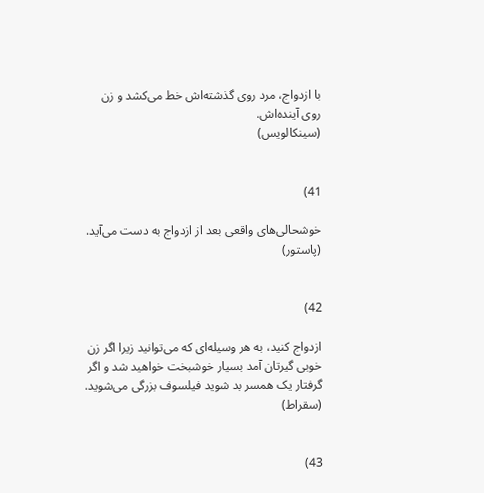با ازدواج، مرد روی گذشته‌اش خط می‌كشد و زن روی آینده‌اش.
(سینكالویس)


41)

خوشحالی‌های واقعی بعد از ازدواج به دست می‌آید.
(پاستور)


42)

ازدواج كنید، به هر وسیله‌ای كه می‌توانید زیرا اگر زن خوبی گیرتان آمد بسیار خوشبخت خواهید شد و اگر گرفتار یک همسر بد شوید فیلسوف بزرگی می‌شوید.
(سقراط)


43)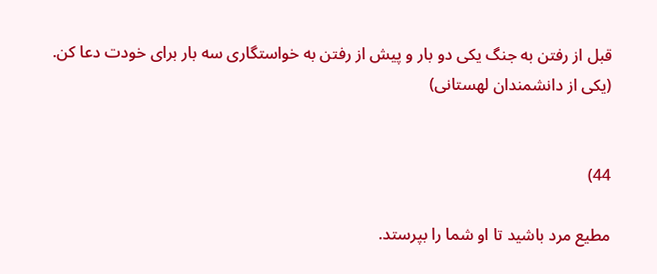قبل از رفتن به جنگ یكی دو بار و پیش از رفتن به خواستگاری سه بار برای خودت دعا كن.
(یكی از دانشمندان لهستانی)


44)

مطیع مرد باشید تا او شما را بپرستد.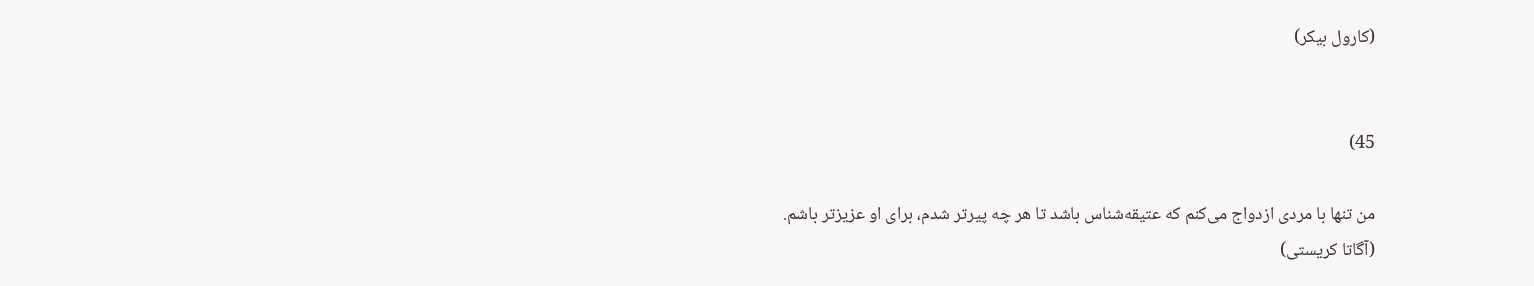(كارول بیكر)


45)

من تنها با مردی ازدواج می‌كنم كه عتیقه‌شناس باشد تا هر چه پیرتر شدم، برای او عزیزتر باشم.
(آگاتا كریستی)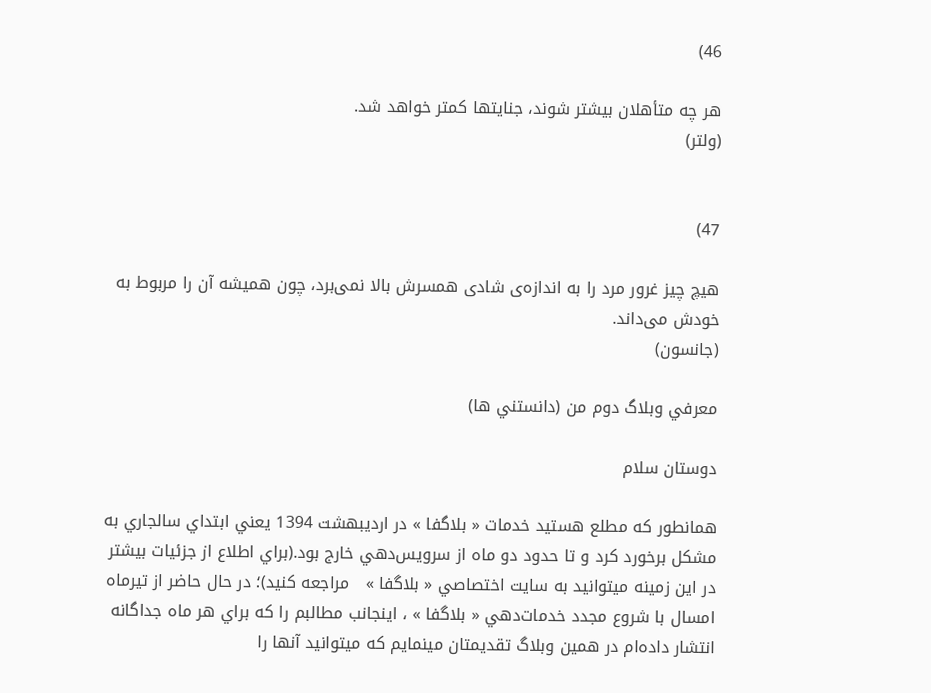46)

هر چه متأهلان بیشتر شوند، جنایتها كمتر خواهد شد.
(ولتر)


47)

هیچ چیز غرور مرد را به اندازه‌ی شادی همسرش بالا نمی‌برد، چون همیشه آن را مربوط به خودش می‌داند.
(جانسون)

معرفي وبلاگ دوم من (دانستني ها)

دوستان سلام

همانطور كه مطلع هستيد خدمات « بلاگفا » در ارديبهشت 1394 يعني ابتداي سالجاري به مشكل برخورد كرد و تا حدود دو ماه از سرويس‌دهي خارج بود.(براي اطلاع از جزئيات بيشتر در اين زمينه ميتوانيد به سايت اختصاصي « بلاگفا »   مراجعه كنيد)؛ در حال حاضر از تيرماه امسال با شروع مجدد خدمات‌دهي « بلاگفا » ، اينجانب مطالبم را كه براي هر ماه جداگانه انتشار داده‌ام در همين وبلاگ تقديمتان مينمايم كه ميتوانيد آنها را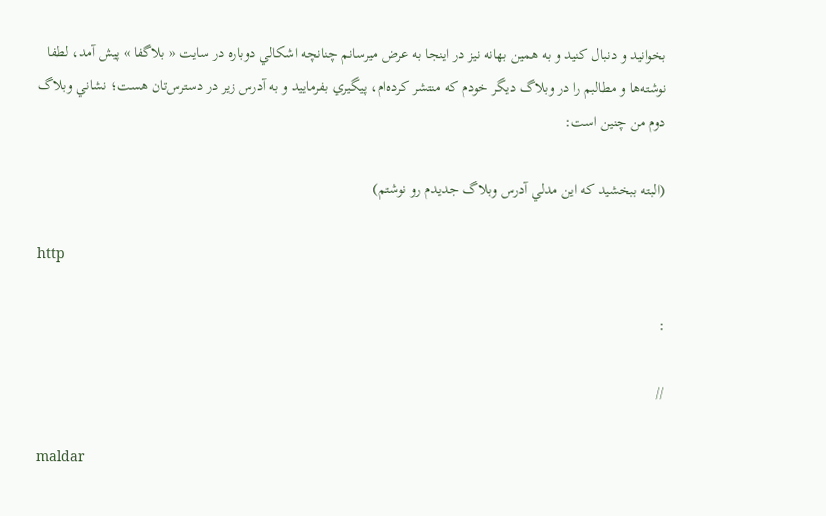بخوانيد و دنبال كنيد و به همين بهانه نيز در اينجا به عرض ميرسانم چنانچه اشكالي دوباره در سايت « بلاگفا » پيش آمد، لطفا نوشته‌ها و مطالبم را در وبلاگ ديگر خودم كه منتشر كرده‌ام، پيگيري بفرماييد و به آدرس زير در دسترس‌تان هست؛ نشاني وبلاگ دوم من چنين است:

(البته ببخشيد كه اين مدلي آدرس وبلاگ جديدم رو نوشتم)

http

:

//

maldar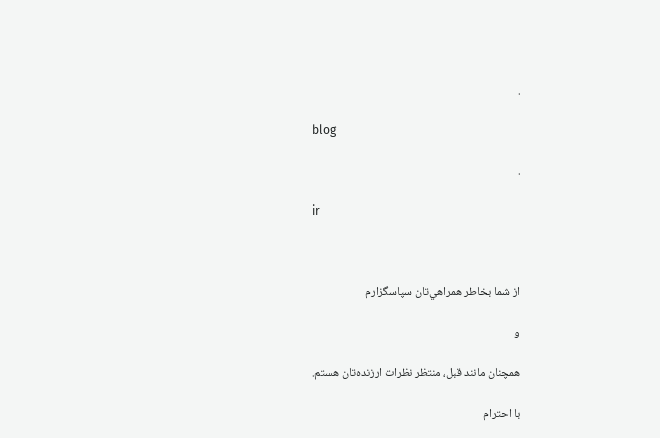.

blog

.

ir



از شما بخاطر همراهي‌تان سپاسگزارم

و

همچنان مانند قبل، منتظر نظرات ارزنده‌تان هستم.

با احترام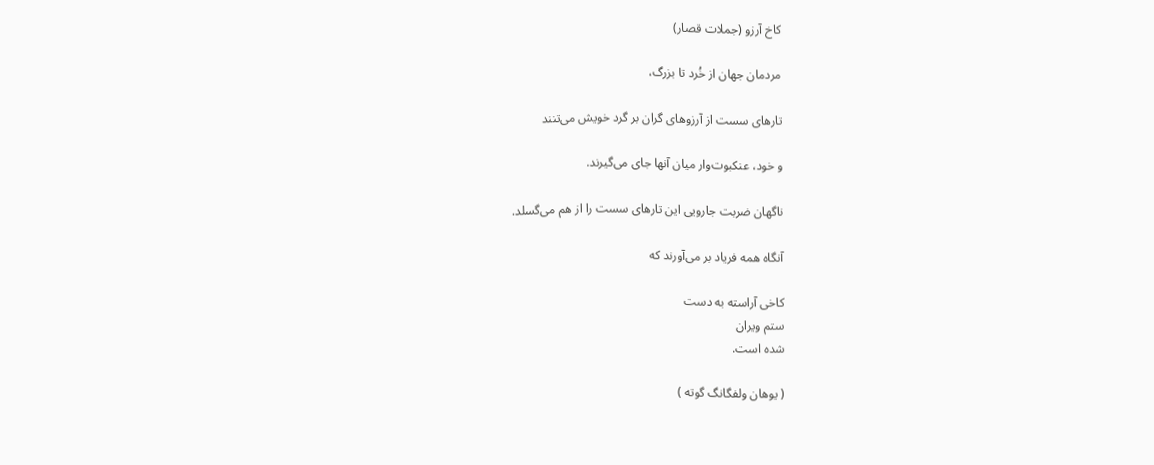کاخ آرزو (جملات قصار)

مردمان جهان از خُرد تا بزرگ،

تارهای سست از آرزوهای گران بر گرد خویش می‌تنند

و خود، عنکبوت‌وار میان آنها جای می‌گیرند.

ناگهان ضربت جارویی این تارهای سست را از هم می‌گسلد.

آنگاه همه فریاد بر می‌آورند که

کاخی آراسته به دست
ستم ویران
شده است.

( یوهان ولفگانگ گوته )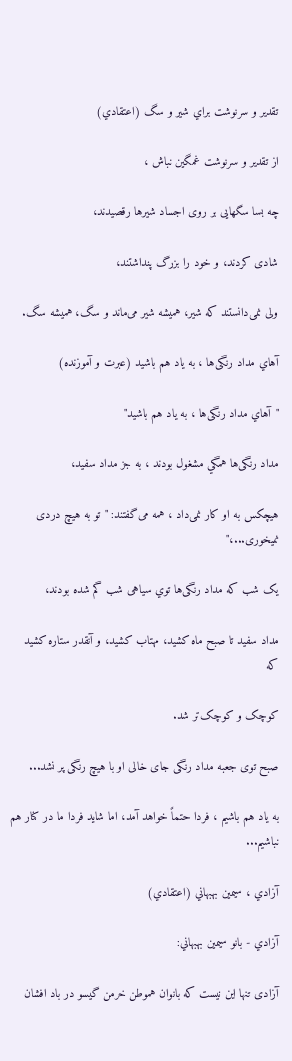تقدير و سرنوشت براي شير و سگ (اعتقادي)

از تقدیر و سرنوشت غمگین نباش ،

چه بسا سگهایی بر روی اجساد شیرها رقصیدند،

شادی کردند، و خود را بزرگ پنداشتند،

ولی نمی‌دانستند كه شیر، هميشه شیر می‌ماند و سگ، هميشه سگ.

آهاي مداد رنگی‌ها ، به یاد هم باشید (عبرت و آموزنده)

"آهاي مداد رنگی‌ها ، به یاد هم باشید"

مداد رنگی‌ها همگي مشغول بودند ، به جز مداد سفید،

هیچکس به او کار نمی‌داد ، همه می‌گفتند: "تو به هیچ دردی نمیخوری...،"

یک شب که مداد رنگی‌ها توي سیاهی شب گم شده بودند،

مداد سفید تا صبح ماه کشید، مهتاب کشید، و آنقدر ستاره کشید که

کوچک و کوچک‌تر شد.

صبح توی جعبه مداد رنگی جای خالی او با هیچ رنگی پر نشد...

به یاد هم باشیم ، فردا حتماً خواهد آمد، اما شاید فردا ما در کنار هم نباشیم...

آزادي ، سيمين بهبهاني (اعتقادي)

آزادي - بانو سيمين بهبهاني:

آزادی تنها اين نيست كه بانوان هموطن خرمن گيسو در باد افشان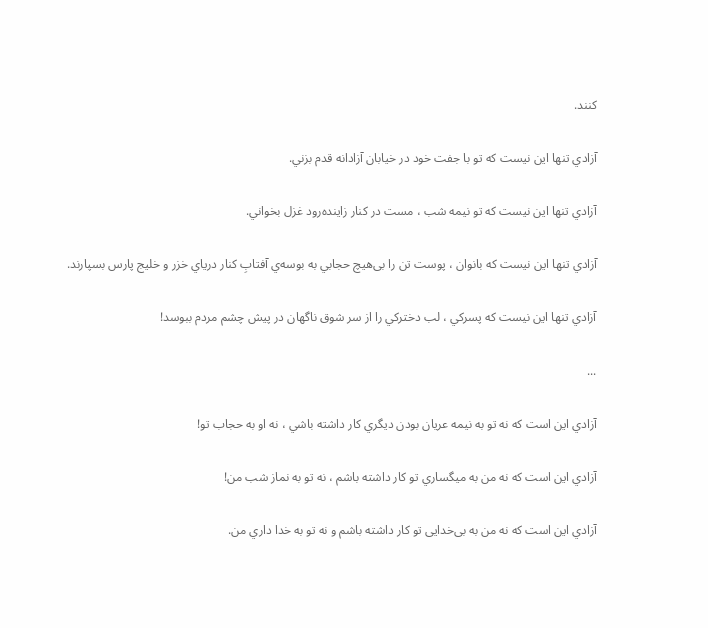كنند.

آزادي تنها اين نيست كه تو با جفت خود در خيابان آزادانه قدم بزني.

آزادي تنها اين نيست كه تو نيمه شب ، مست در كنار زاينده‌رود غزل بخواني.

آزادي تنها اين نيست كه بانوان ، پوست تن را بی‌هیچ حجابي به بوسه‌ي آفتابِ كنار درياي خزر و خليج پارس بسپارند.

آزادي تنها اين نيست كه پسركي ، لب دختركي را از سر شوق ناگهان در پيش چشم مردم ببوسد!

...

آزادي اين است كه نه تو به نيمه عريان بودن ديگري كار داشته باشي ، نه او به حجاب تو!

آزادي اين است كه نه من به ميگساري تو كار داشته باشم ، نه تو به نماز شب من!

آزادي اين است كه نه من به بی‌خدایی تو كار داشته باشم و نه تو به خدا داري من.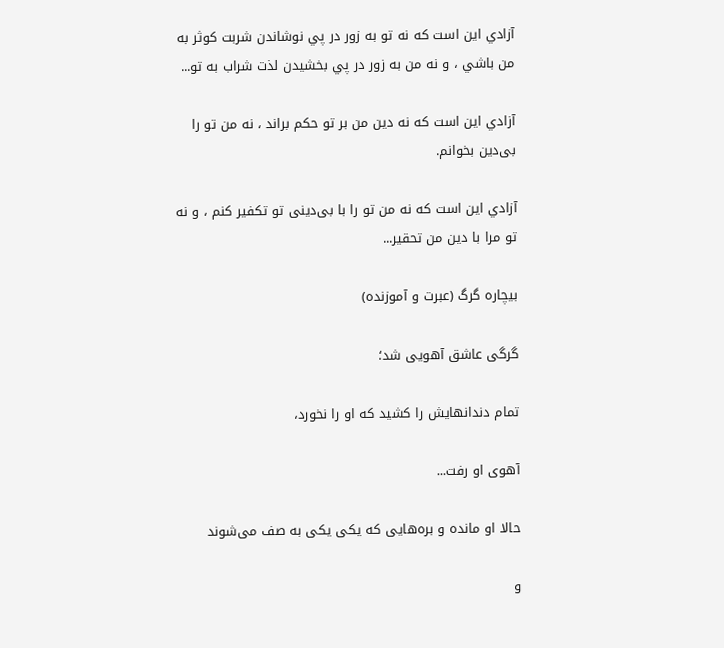آزادي اين است كه نه تو به زور در پي نوشاندن شربت كوثر به من باشي ، و نه من به زور در پي بخشيدن لذت شراب به تو...

آزادي اين است كه نه دين من بر تو حكم براند ، نه من تو را بی‌دین بخوانم.

آزادي اين است كه نه من تو را با بی‌دینی تو تكفير كنم ، و نه تو مرا با دين من تحقير...

بيچاره گرگ (عبرت و آموزنده)

گرگی عاشق آهویی شد؛

تمام دندانهایش را کشید که او را نخورد،

آهوی او رفت...

حالا او مانده و بره‌هایی که یکی یکی به صف می‌شوند

و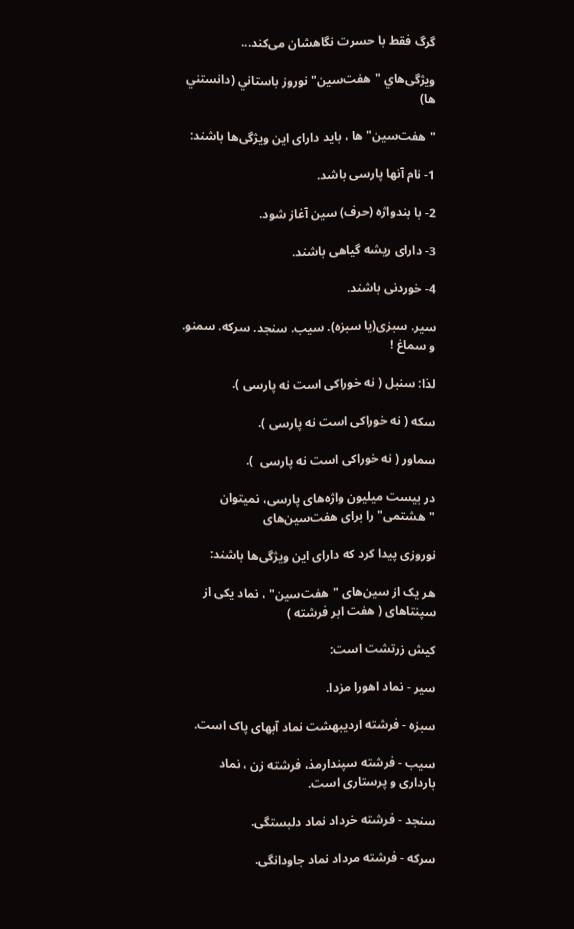گرگ فقط با حسرت نگاهشان می‌کند...

ویژگی‌هاي "هفت‌سین‌" نوروز باستاني (دانستني ها)

"هفت‌سین‌" ها ، باید دارای این ویژگی‌ها باشند:

1- نام آنها پارسی باشد.

2- با بندواژه (حرف) سین آغاز شود.

3- دارای ریشه گیاهی باشند.

4- خوردنی باشند.

سیر. سبزی(یا سبزه). سیب. سنجد. سرکه. سمنو. و سماغ !

لذا: سنبل ( نه خوراکی است نه پارسی ).

سکه ( نه خوراکی است نه پارسی ).

سماور ( نه خوراکی است نه پارسی  ).

در بیست میلیون واژه‌های پارسی، نمیتوان "هشتمی" را برای هفت‌سین‌های

نوروزی پیدا کرد که دارای این ویژگی‌ها باشند:

هر یک از سین‌های "هفت‌سین" ، نماد یکی از سپنتاهای ( هفت ابر فرشته )

کیش زرتشت است:

سیر - نماد اهورا مزدا.

سبزه - فرشته اردیبهشت نماد آبهای پاک است.

سیب - فرشته سپندارمذ، فرشته زن ، نماد بارداری و پرستاری است.

سنجد - فرشته خرداد نماد دلبستگی.

سرکه - فرشته مرداد نماد جاودانگی.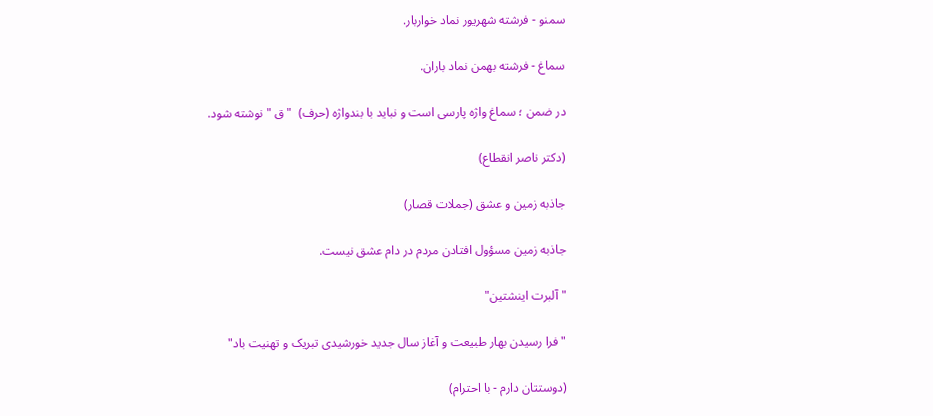سمنو - فرشته شهریور نماد خواربار.

سماغ - فرشته بهمن نماد باران.

در ضمن ؛ سماغ واژه پارسی است و نباید با بندواژه (حرف)  " ق " نوشته شود.

(دکتر ناصر انقطاع)

جاذبه زمین و عشق (جملات قصار)

جاذبه زمین مسؤول افتادن مردم در دام عشق نیست.

"آلبرت اینشتین"

"فرا رسیدن بهار طبیعت و آغاز سال جدید خورشیدی تبریک و تهنیت باد"

(دوستتان دارم - با احترام)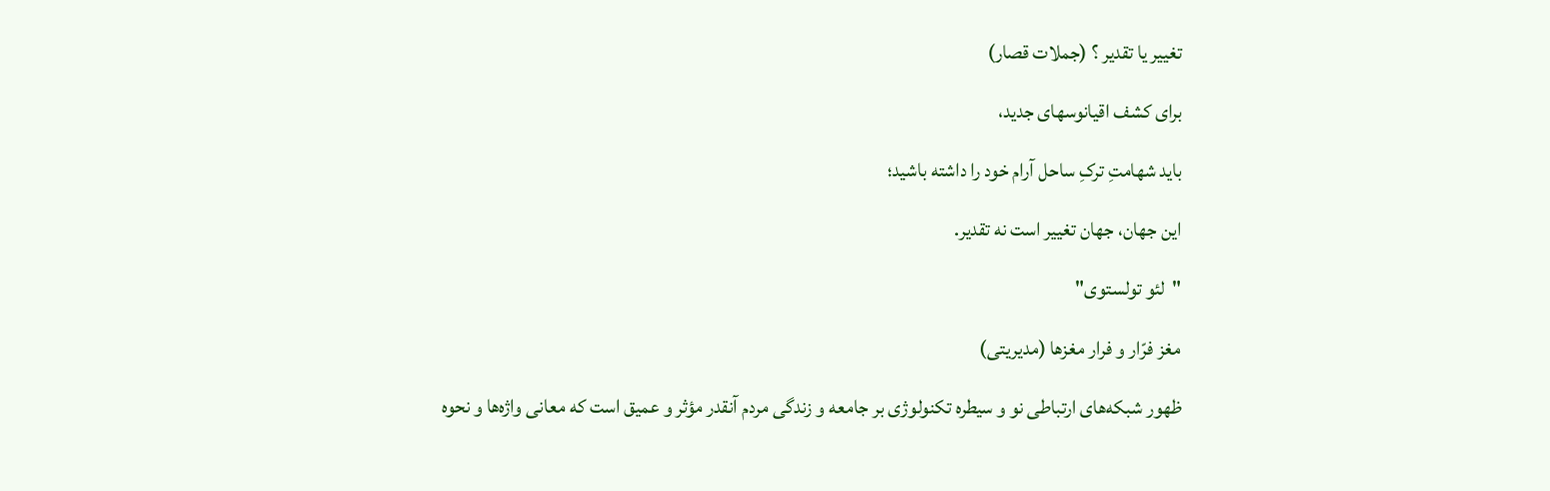تغییر یا تقدیر ؟ (جملات قصار)

برای کشف اقیانوسهای جدید،

باید شهامتِ ترکِ ساحل آرام خود را داشته باشید؛

این جهان، جهان تغییر است نه تقدیر.

"لئو تولستوی"

مغز فرّار و فرار مغزها (مدیریتی)

ظهور شبکه‌های ارتباطی نو و سیطره تکنولوژی بر جامعه و زندگی مردم آنقدر مؤثر و عمیق است که معانی واژه‌ها و نحوه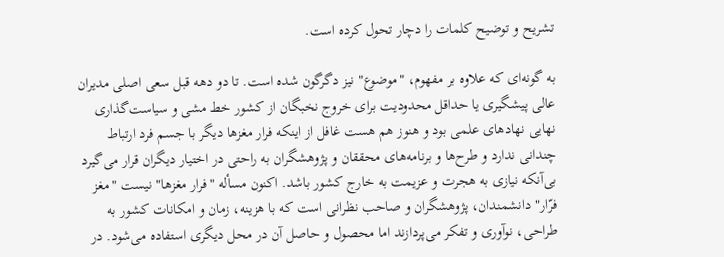تشریح و توضیح کلمات را دچار تحول کرده است.

به گونه‌ای که علاوه بر مفهوم، "موضوع" نیز دگرگون شده است. تا دو دهه قبل سعی اصلی مدیران عالی پیشگیری یا حداقل محدودیت برای خروج نخبگان از کشور خط مشی و سیاست‌گذاری نهایی نهادهای علمی بود و هنوز هم هست غافل از اینکه فرار مغزها دیگر با جسم فرد ارتباط چندانی ندارد و طرح‌ها و برنامه‌های محققان و پژوهشگران به راحتی در اختیار دیگران قرار می‌گیرد بی‌آنکه نیازی به هجرت و عزیمت به خارج کشور باشد. اکنون مسأله "فرار مغزها" نیست "مغز فرّار" دانشمندان، پژوهشگران و صاحب نظرانی است که با هزینه، زمان و امکانات کشور به طراحی، نوآوری و تفکر می‌پردازند اما محصول و حاصل آن در محل دیگری استفاده می‌شود. در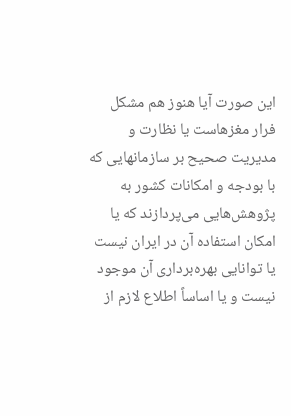این صورت آیا هنوز هم مشکل فرار مغزهاست یا نظارت و مدیریت صحیح بر سازمانهایی که با بودجه و امکانات کشور به پژوهش‌هایی می‌پردازند که یا امکان استفاده آن در ایران نیست یا توانایی بهره‌برداری آن موجود نیست و یا اساساً اطلاع لازم از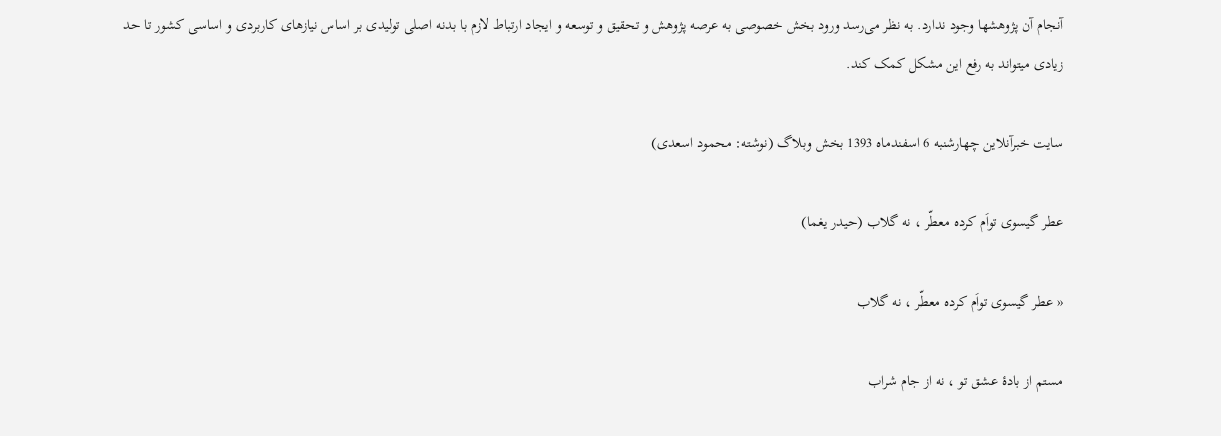آنجام آن پژوهشها وجود ندارد. به نظر می‌رسد ورود بخش خصوصی به عرصه پژوهش و تحقیق و توسعه و ایجاد ارتباط لازم با بدنه اصلی تولیدی بر اساس نیازهای کاربردی و اساسی کشور تا حد زیادی میتواند به رفع این مشکل کمک کند.

سایت خبرآنلاین چهارشنبه 6 اسفندماه 1393 بخش وبلاگ (نوشته: محمود اسعدی)

عطر گیسوی تواَم کرده معطّر ، نه گلاب (حيدر يغما)

« عطر گیسوی تواَم کرده معطّر ، نه گلاب

مستم از بادۀ عشق تو ، نه از جام شراب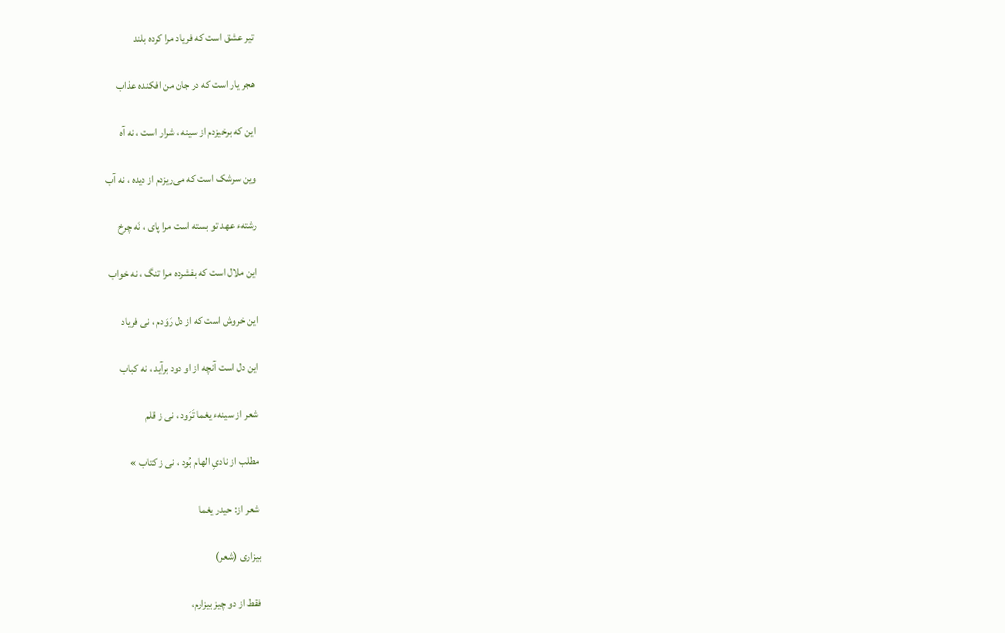تیر عشق است که فریاد مرا کرده بلند

هجر یار است که در جان من افکنده عذاب

این که برخیزدم از سینه ، شرار است ، نه آه

وین سرشک است که می‌ریزدم از دیده ، نه آب

رشتهء عهد تو بسته است مرا پای ، نَه چرخ

این ملال است که بفشرده مرا تنگ ، نه خواب

این خروش است که از دل رَوَدم ، نی فریاد

این دل است آنچه از او دود برآید ، نه کباب

شعر از سینهء یغما تَرَود ، نی ز قلم

مطلب از نادیِ الهام بُود ، نی ز کتاب »

شعر از: حيدر يغما

بیزاری (شعر)

فقط از دو چیز بیزارم،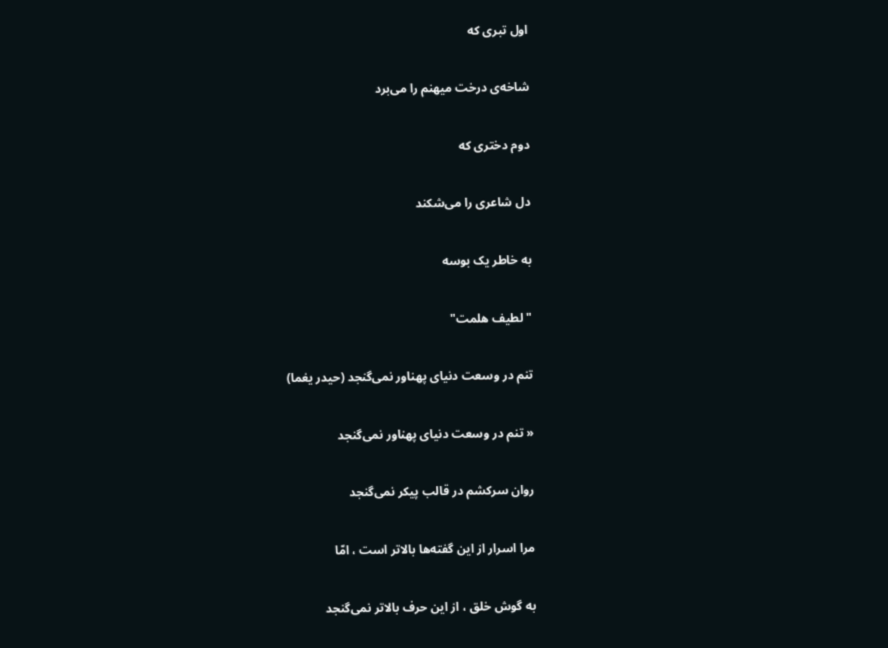اول تبری که

شاخه‌ی درخت میهنم را می‌برد

دوم دختری که

دل شاعری را می‌شکند

به خاطر یک بوسه

"لطیف هلمت"

تنم در وسعت دنیای پهناور نمی‌گنجد (حيدر يغما)

« تنم در وسعت دنیای پهناور نمی‌گنجد

روان سرکشم در قالب پیکر نمی‌گنجد

مرا اسرار از این گفته‌ها بالاتر است ، امّا

به گوش خلق ، از این حرف بالاتر نمی‌گنجد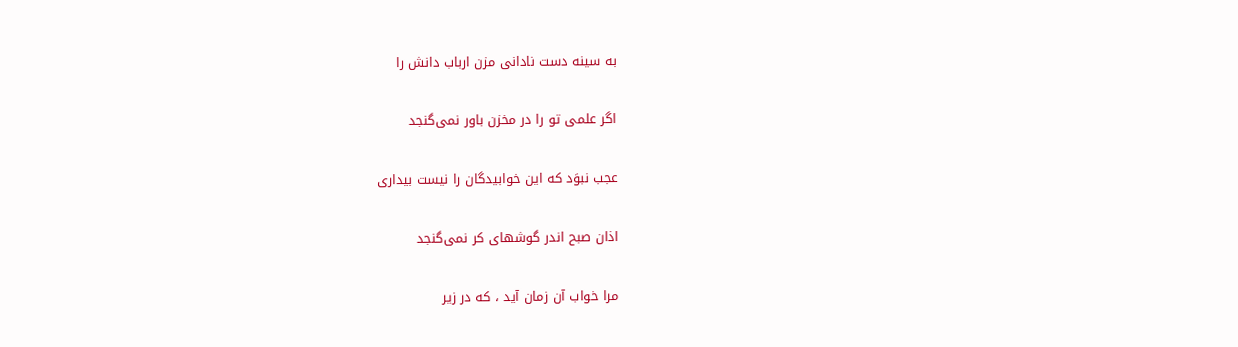به سینه دست نادانی مزن ارباب دانش را

اگر علمی تو را در مخزن باور نمی‌گنجد

عجب نبوَد که این خوابیدگان را نیست بیداری

اذان صبح اندر گوشهای کر نمی‌گنجد

مرا خواب آن زمان آید ، که در زیر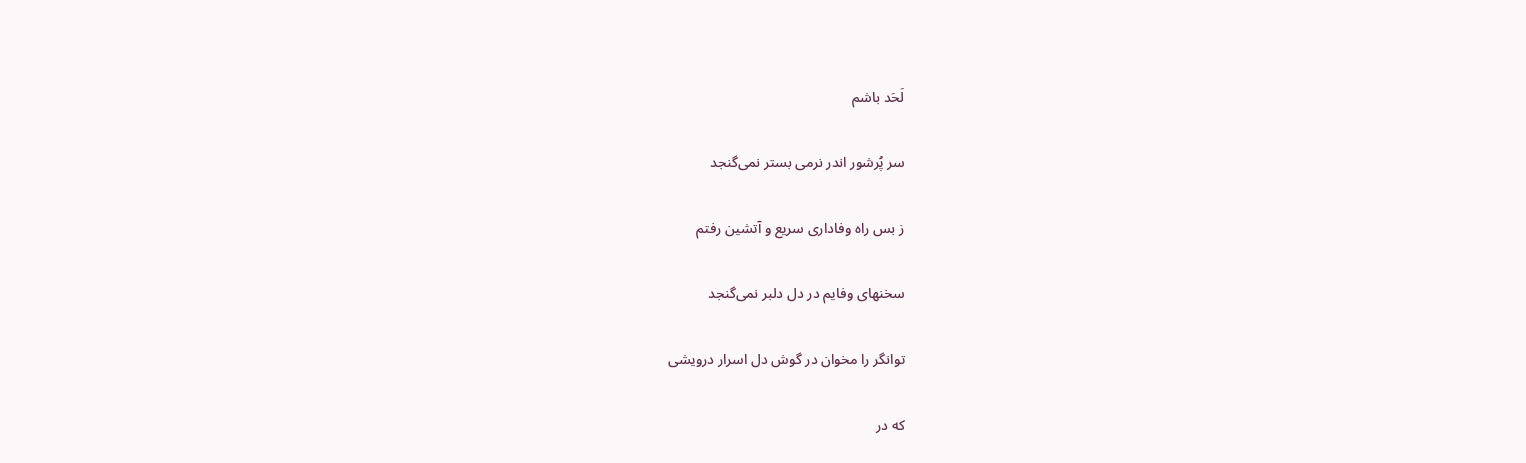لَحَد باشم

سر پُرشور اندر نرمی بستر نمی‌گنجد

ز بس راه وفاداری سریع و آتشین رفتم

سخنهای وفایم در دل دلبر نمی‌گنجد

توانگر را مخوان در گوش دل اسرار درویشی

که در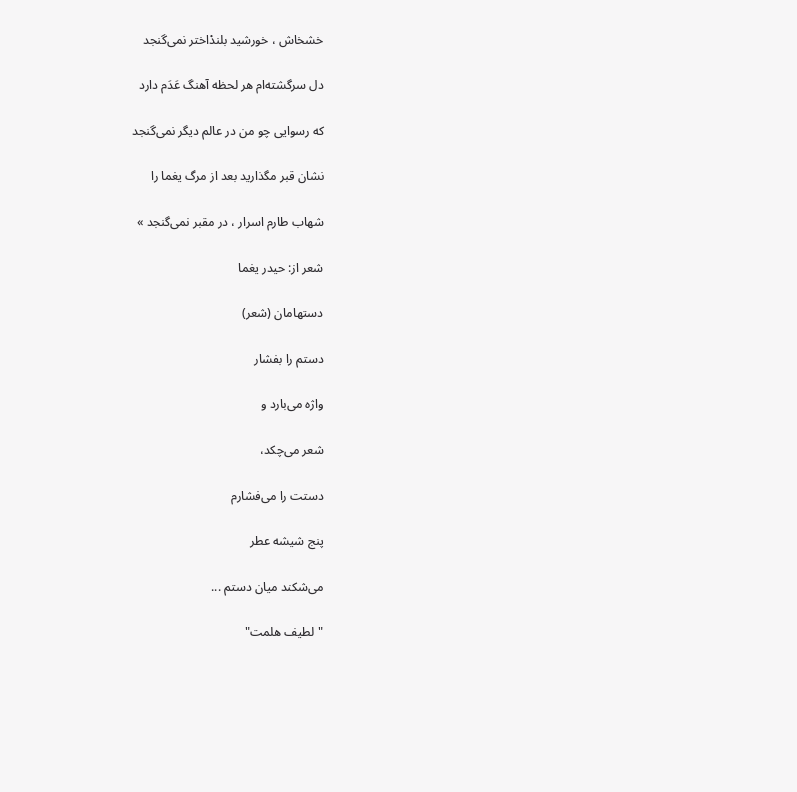خشخاش ، خورشید بلندْاختر نمی‌گنجد

دل سرگشته‌ام هر لحظه آهنگ عَدَم دارد

که رسوایی چو من در عالم دیگر نمی‌گنجد

نشان قبر مگذارید بعد از مرگ یغما را

شهاب طارم اسرار ، در مقبر نمی‌گنجد »

شعر از: حيدر يغما

دستهامان (شعر)

دستم را بفشار

واژه می‌بارد و

شعر می‌چکد،

دستت را می‌فشارم

پنج شیشه عطر

می‌شکند میان دستم ...

"لطیف هلمت"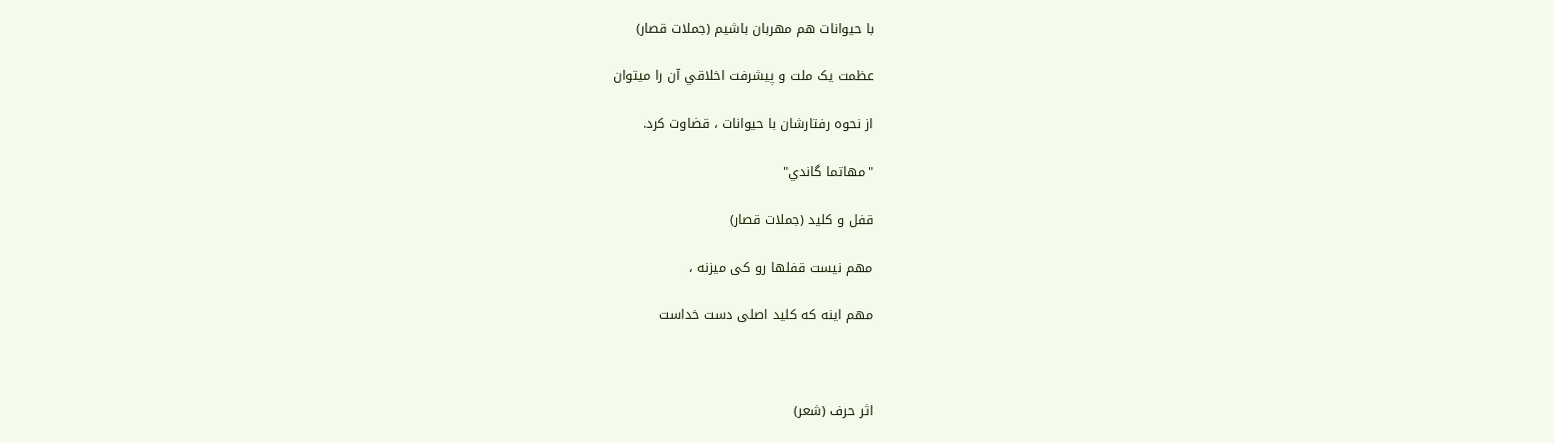با حیوانات هم مهربان باشیم (جملات قصار)

عظمت يک ملت و پيشرفت اخلاقي آن را ميتوان

از نحوه رفتارشان با حيوانات ، قضاوت کرد.

"مهاتما گاندي"

قفل و کلید (جملات قصار)

مهم نیست قفلها رو کی میزنه ،

مهم اینه که کلید اصلی دست خداست



اثر حرف (شعر)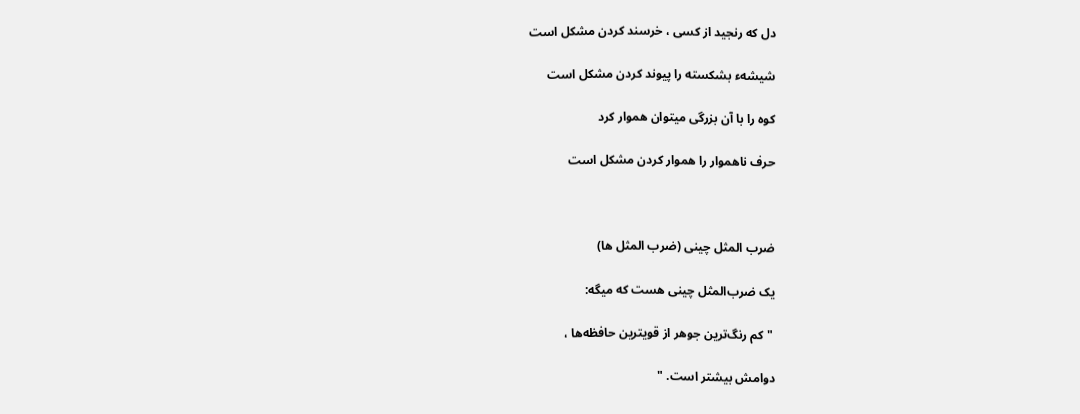دل که رنجید از کسی ، خرسند کردن مشکل است

شیشهء بشکسته را پیوند کردن مشکل است

کوه را با آن بزرگی میتوان هموار کرد

حرف ناهموار را هموار کردن مشکل است



ضرب المثل چینی (ضرب المثل ها)

یک ضرب‌المثل چینی هست که میگه:

 " كم رنگ‌ترين جوهر از قویترین حافظه‌ها ،

دوامش بیشتر است. "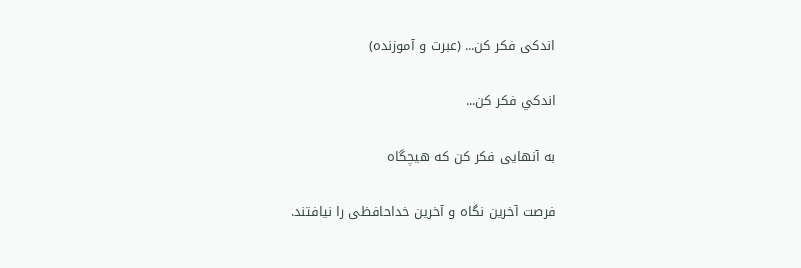اندکی فکر کن... (عبرت و آموزنده)

اندكي فكر كن...

به آنهایی فکر کن که هیچگاه

فرصت آخرین نگاه و آخرين خداحافظی را نیافتند.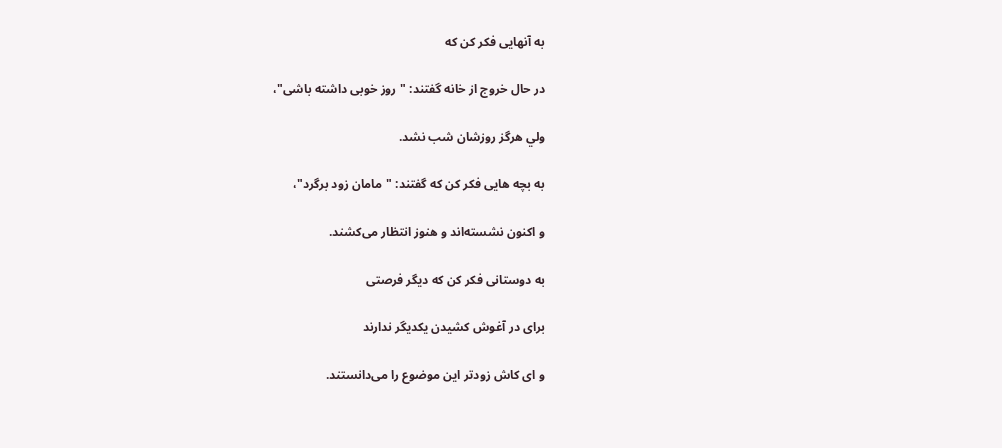به آنهایی فکر کن که

در حال خروج از خانه گفتند: "روز خوبی داشته باشی"،

ولي هرگز روزشان شب نشد.

به بچه هایی فکر کن که گفتند: "مامان زود برگرد"،

و اکنون نشسته‌اند و هنوز انتظار می‌کشند.

به دوستانی فکر کن که دیگر فرصتی

برای در آغوش کشیدن یکدیگر ندارند

و ای کاش زودتر این موضوع را می‌دانستند.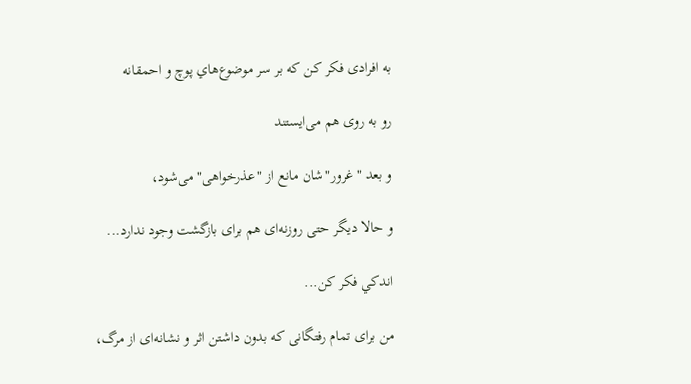به افرادی فکر کن که بر سر موضوع‌هاي پوچ و احمقانه

رو به روی هم می‌ایستند

و بعد "غرور"شان مانع از "عذرخواهی" می‌شود،

و حالا دیگر حتی روزنه‌ای هم برای بازگشت وجود ندارد...

اندكي فكر كن...

من برای تمام رفتگانی که بدون داشتن اثر و نشانه‌ای از مرگ،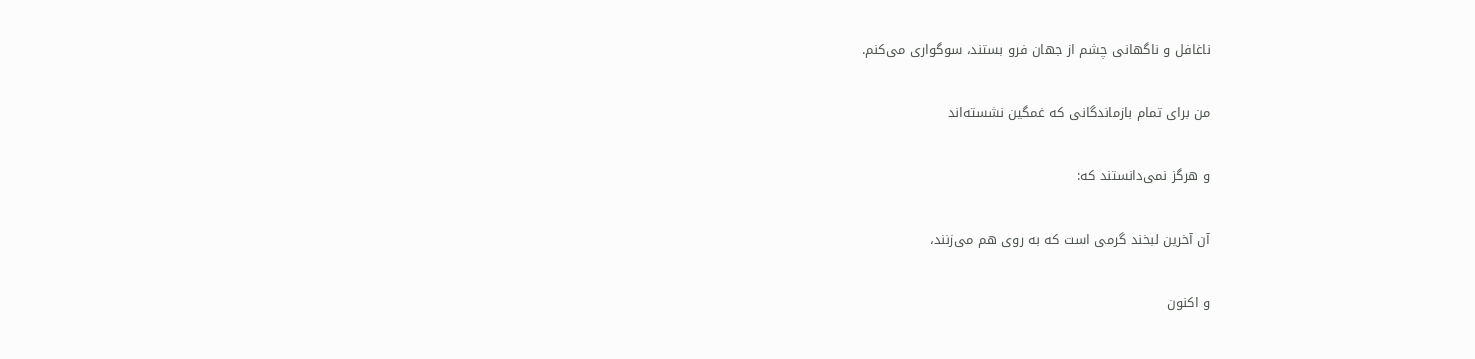ناغافل و ناگهانی چشم از جهان فرو بستند، سوگواری می‌کنم.

من برای تمام بازماندگانی که غمگین نشسته‌اند

و هرگز نمی‌دانستند که:

آن آخرین لبخند گرمی است که به روی هم می‌زنند،

و اکنون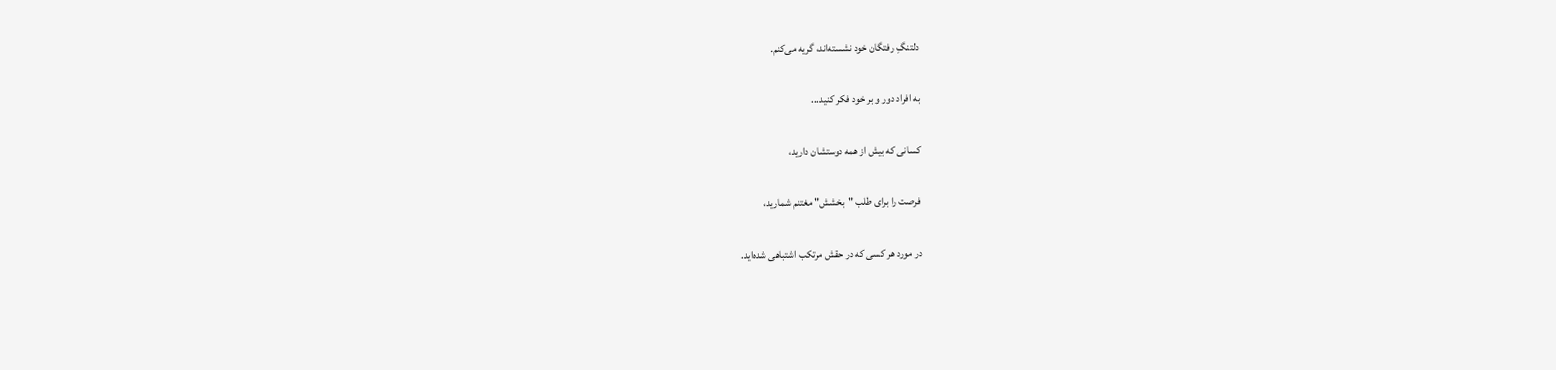دلتنگِ رفتگان خود نشسته‌اند، گریه می‌کنم.

به افراد دور و بر خود فکر کنید...

کسانی که بیش از همه دوستشان دارید،

فرصت را برای طلب "بخشش" مغتنم شمارید،

در مورد هر کسی که در حقش مرتکب اشتباهی شده‌اید.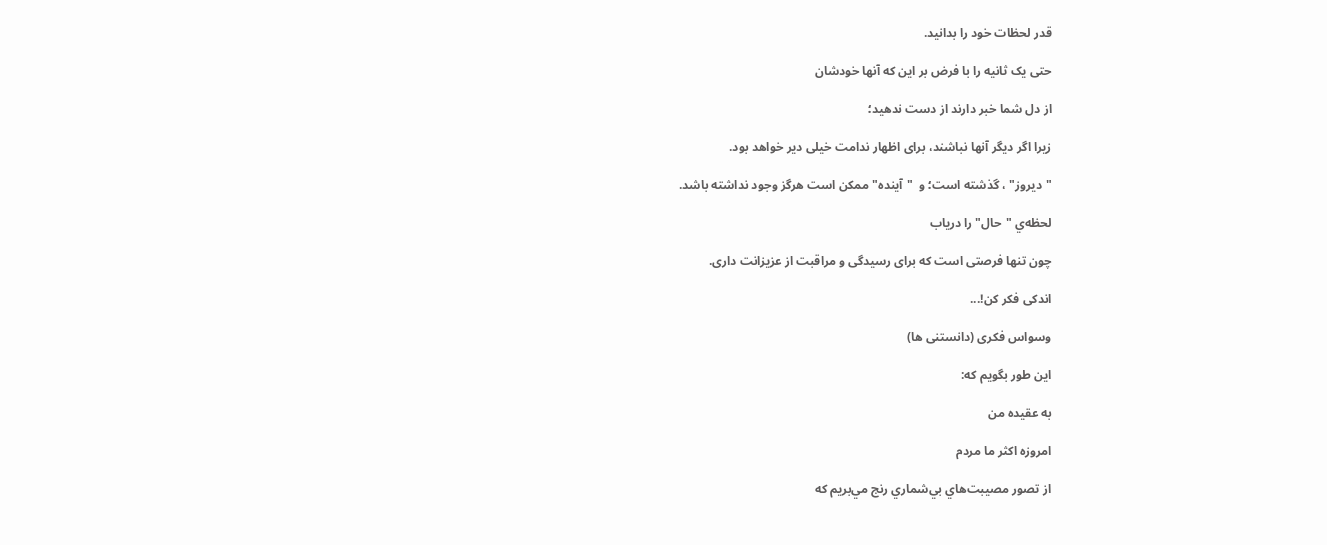قدر لحظات خود را بدانید.

حتی یک ثانیه را با فرض بر این که آنها خودشان

از دل شما خبر دارند از دست ندهید؛

زیرا اگر دیگر آنها نباشند، برای اظهار ندامت خیلی دیر خواهد بود.

"دیروز" ، گذشته است؛ و  "آینده" ممکن است هرگز وجود نداشته باشد.

لحظه‌ي "حال" را دریاب

چون تنها فرصتی است که برای رسیدگی و مراقبت از عزیزانت داری.

اندکی فکر کن!...

وسواس فکری (دانستنی ها)

این طور بگویم که:

به عقیده من

امروزه اکثر ما مردم

از تصور مصيبت‌هاي بي‌شماري رنج مي‌بريم که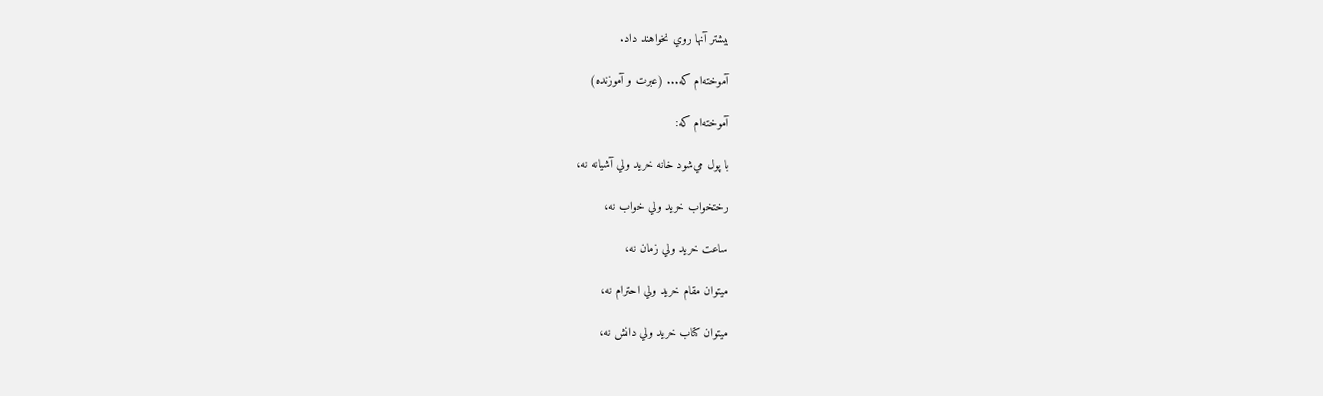بيشتر آنها روي نخواهند داد.

آموخته‌ام که... (عبرت و آموزنده)

آموخته‌ام که:

با پول مي‌شود خانه خريد ولي آشيانه نه،

رختخواب خريد ولي خواب نه،

ساعت خريد ولي زمان نه،

ميتوان مقام خريد ولي احترام نه،

ميتوان کتاب خريد ولي دانش نه،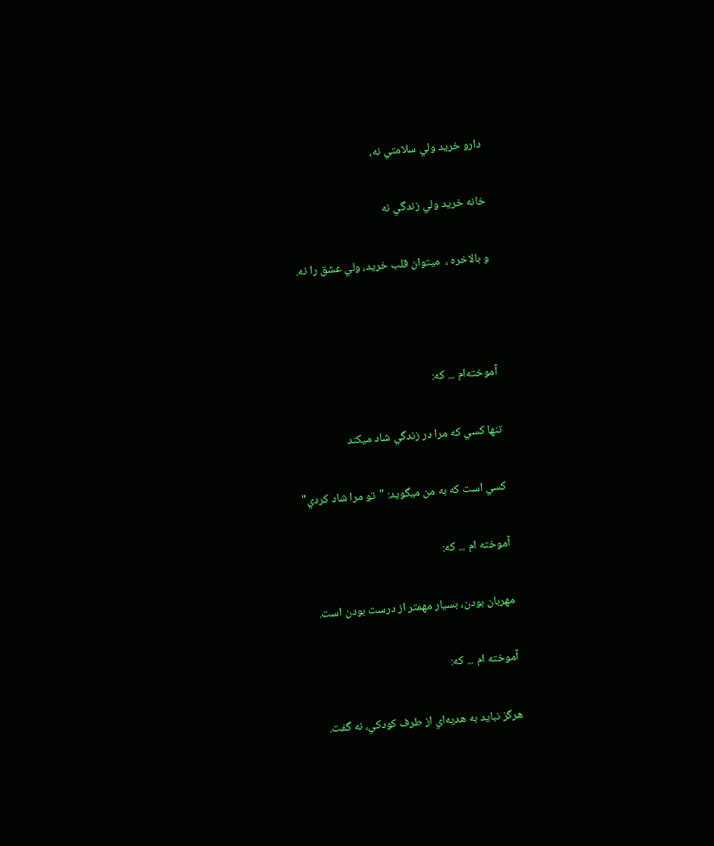دارو خريد ولي سلامتي نه،

خانه خريد ولي زندگي نه

و بالاخره ،  ميتوان قلب خريد، ولي عشق را نه.



آموخته‌ام ... که:

تنها کسي که مرا در زندگي شاد ميکند

کسي است که به من ميگويد: "تو مرا شاد کردي"

آموخته ام ... که:

مهربان بودن، بسيار مهمتر از درست بودن است.

آموخته ام ... که:

هرگز نبايد به هديه‌اي از طرف کودکي، نه گفت.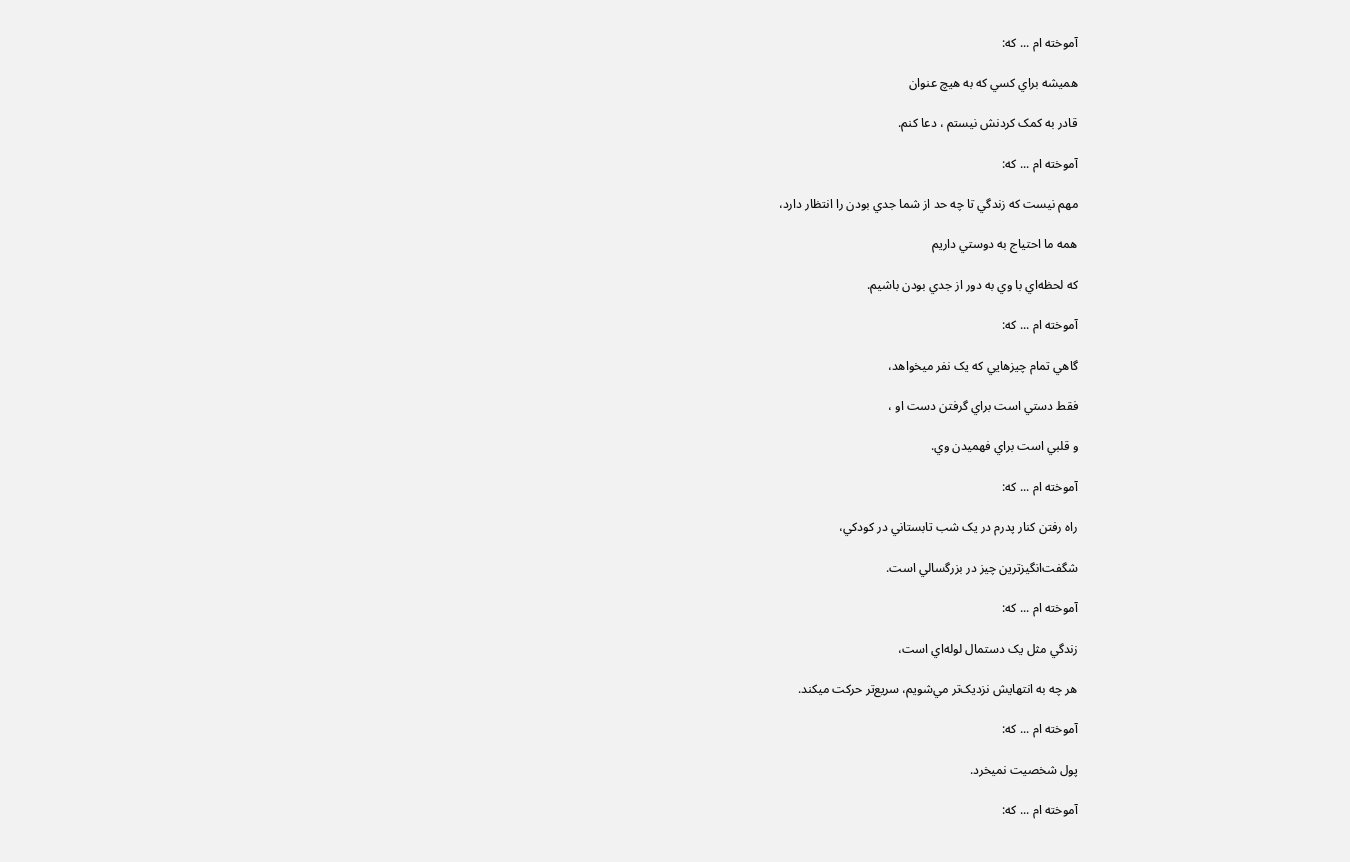آموخته ام ... که:

هميشه براي کسي که به هيچ عنوان

قادر به کمک کردنش نيستم ، دعا کنم.

آموخته ام ... که:

مهم نيست که زندگي تا چه حد از شما جدي بودن را انتظار دارد،

همه ما احتياج به دوستي داريم

که لحظه‌اي با وي به دور از جدي بودن باشيم.

آموخته ام ... که:

گاهي تمام چيزهايي که يک نفر ميخواهد،

فقط دستي است براي گرفتن دست او ،

و قلبي است براي فهميدن وي.

آموخته ام ... که:

راه رفتن کنار پدرم در يک شب تابستاني در کودکي،

شگفت‌انگيزترين چيز در بزرگسالي است.

آموخته ام ... که:

زندگي مثل يک دستمال لوله‌اي است،

هر چه به انتهايش نزديک‌تر مي‌شويم، سريع‌تر حرکت ميکند.

آموخته ام ... که:

پول شخصيت نميخرد.

آموخته ام ... که: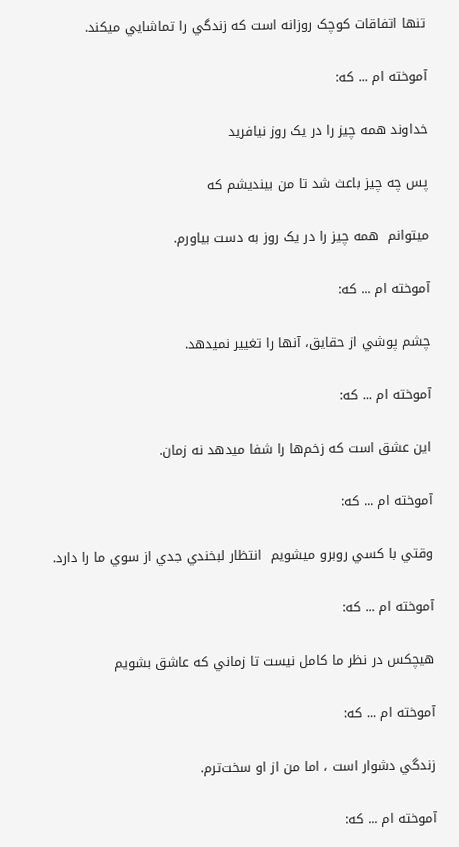تنها اتفاقات کوچک روزانه است که زندگي را تماشايي ميکند.

آموخته ام ... که:

خداوند همه چيز را در يک روز نيافريد

پس چه چيز باعث شد تا من بينديشم كه

ميتوانم  همه چيز را در يک روز به‌ دست بياورم.

آموخته ام ... که:

چشم ‌پوشي از حقايق، آنها را تغيير نميدهد.

آموخته ام ... که:

اين عشق است که زخم‌ها را شفا ميدهد نه زمان.

آموخته ام ... که:

وقتي با کسي روبرو ميشويم  انتظار لبخندي جدي از سوي ما را دارد.

آموخته ام ... که:

هيچکس در نظر ما کامل نيست تا زماني که عاشق بشويم

آموخته ام ... که:

زندگي دشوار است ، اما من از او سخت‌ترم.

آموخته ام ... که: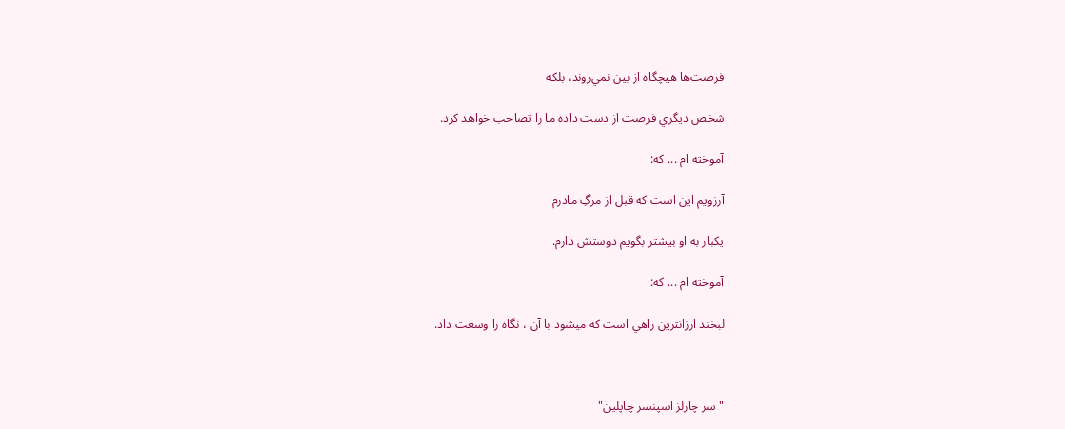فرصت‌ها هيچگاه از بين نمي‌روند، بلکه

شخص ديگري فرصت از دست داده ما را تصاحب خواهد کرد.

آموخته ام ... که:

آرزويم اين است که قبل از مرگِ مادرم

يکبار به او بيشتر بگويم دوستش دارم.

آموخته ام ... که:

لبخند ارزانترين راهي است که ميشود با آن ، نگاه را وسعت داد.



"سر چارلز اسپنسر چاپلين"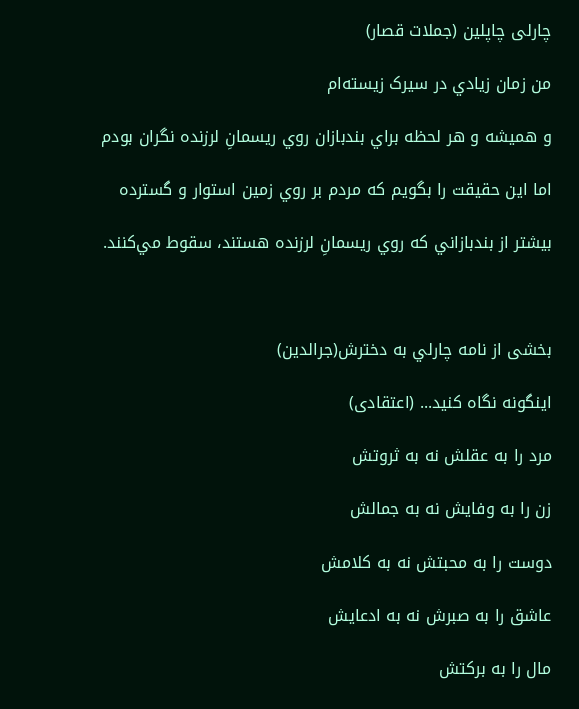چارلی چاپلین (جملات قصار)

من زمان زيادي در سيرک زيسته‌ام

و هميشه و هر لحظه براي بندبازان روي ريسمانِ لرزنده نگران بودم

اما اين حقيقت را بگویم که مردم بر روي زمين استوار و گسترده

بيشتر از بندبازاني که روي ريسمانِ لرزنده هستند، سقوط مي‌کنند.



بخشی از نامه‌ چارلي به دخترش(جرالدین)

اینگونه نگاه کنید... (اعتقادی)

مرد را به عقلش نه به ثروتش

زن را به وفایش نه به جمالش

دوست را به محبتش نه به کلامش

عاشق را به صبرش نه به ادعایش

مال را به برکتش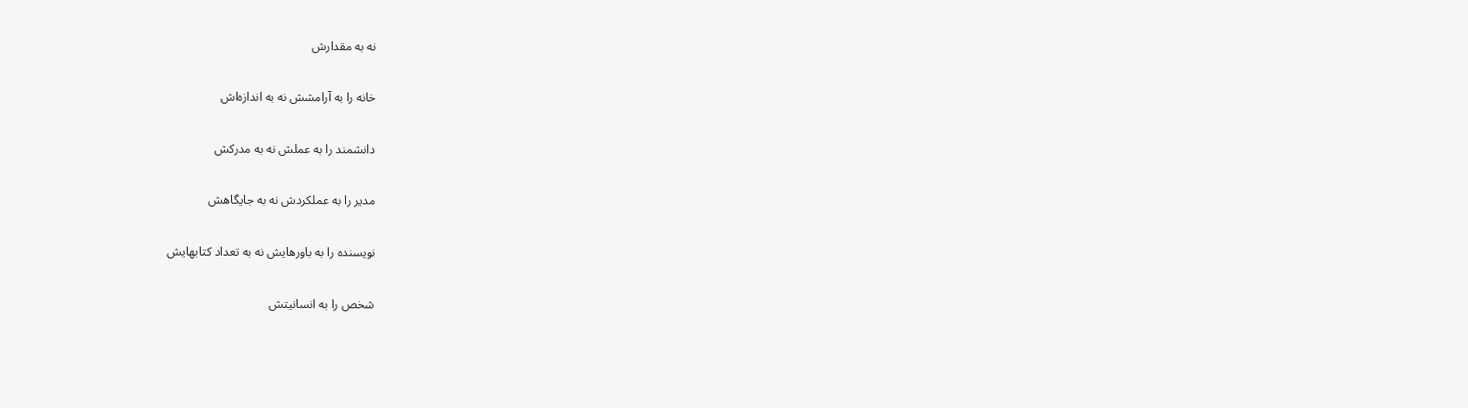نه به مقدارش

خانه را به آرامشش نه به اندازه‌اش

دانشمند را به عملش نه به مدرکش

مدیر را به عملکردش نه به جایگاهش

نویسنده را به باورهایش نه به تعداد کتابهایش

شخص را به انسانیتش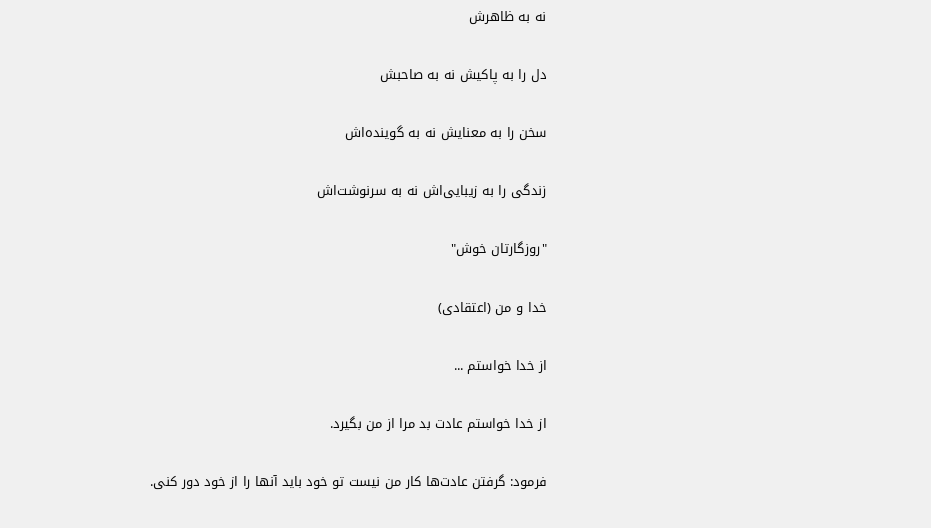نه به ظاهرش

دل را به پاکیش نه به صاحبش

سخن را به معنایش نه به گوینده‌اش

زندگی را به زیبایی‌اش نه به سرنوشت‌اش

"روزگارتان خوش"

خدا و من (اعتقادی)

از خدا خواستم ...

از خدا خواستم عادت بد مرا از من بگيرد.

فرمود: گرفتن عادت‌ها کار من نيست تو خود بايد آنها را از خود دور کنی.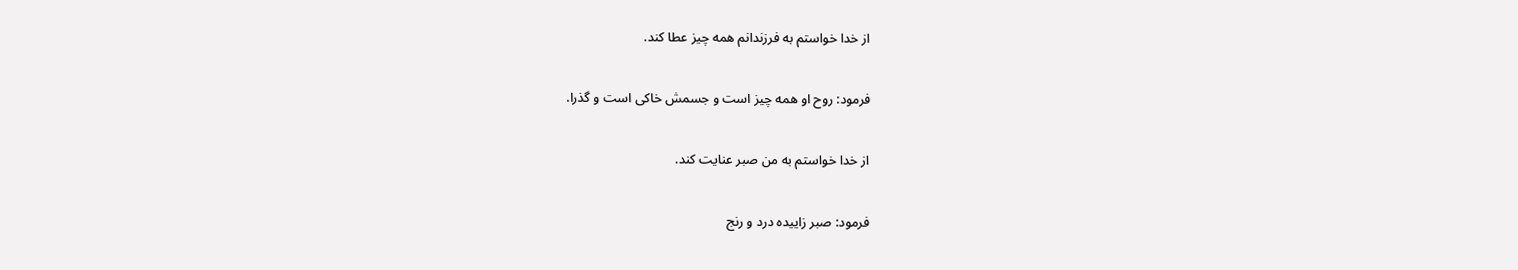از خدا خواستم به فرزندانم همه چيز عطا کند.

فرمود: روح او همه چيز است و جسمش خاکی است و گذرا.

از خدا خواستم به من صبر عنايت کند.

فرمود: صبر زاييده درد و رنج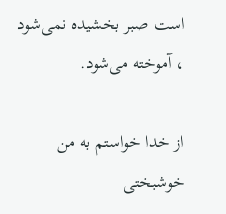است صبر بخشيده نمی‌شود ، آموخته می‌شود.

از خدا خواستم به من خوشبختی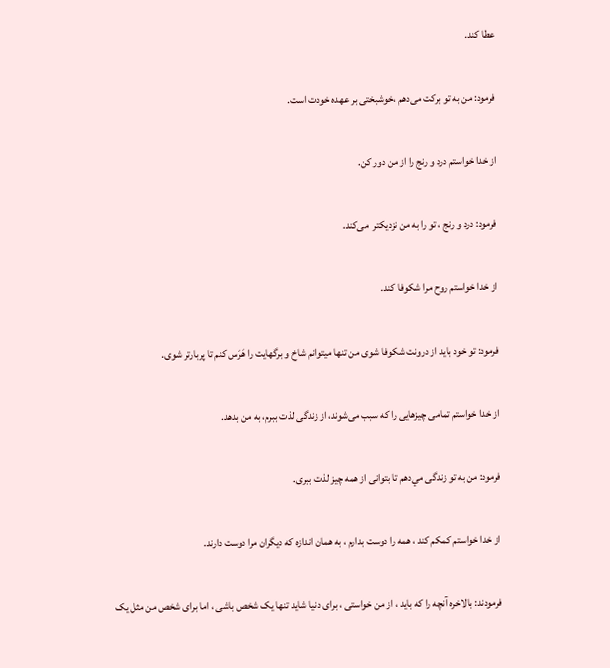عطا کند.

فرمود: من به تو برکت می‌دهم ،خوشبختی بر عهده خودت است.

از خدا خواستم درد و رنج را از من دور کن.

فرمود: درد و رنج ، تو را به من نزديکتر  می‌کند.

از خدا خواستم روح مرا شکوفا کند.

فرمود: تو خود بايد از درونت شکوفا شوی من تنها میتوانم شاخ و برگهایت را هَرَس کنم تا پربارتر شوی.

از خدا خواستم تمامی چیزهايی را که سبب می‌شوند، از زندگی لذت ببرم، به من بدهد.

فرمود: من به تو زندگی مي‌دهم تا بتوانی از همه چيز لذت ببری.

از خدا خواستم کمکم کند ، همه را دوست بدارم ، به همان اندازه که ديگران مرا دوست دارند.

فرمودند: بالاخره آنچه را که بايد ، از من خواستی ، برای دنيا شايد تنها يک شخص باشی ، اما برای شخص من مثل يک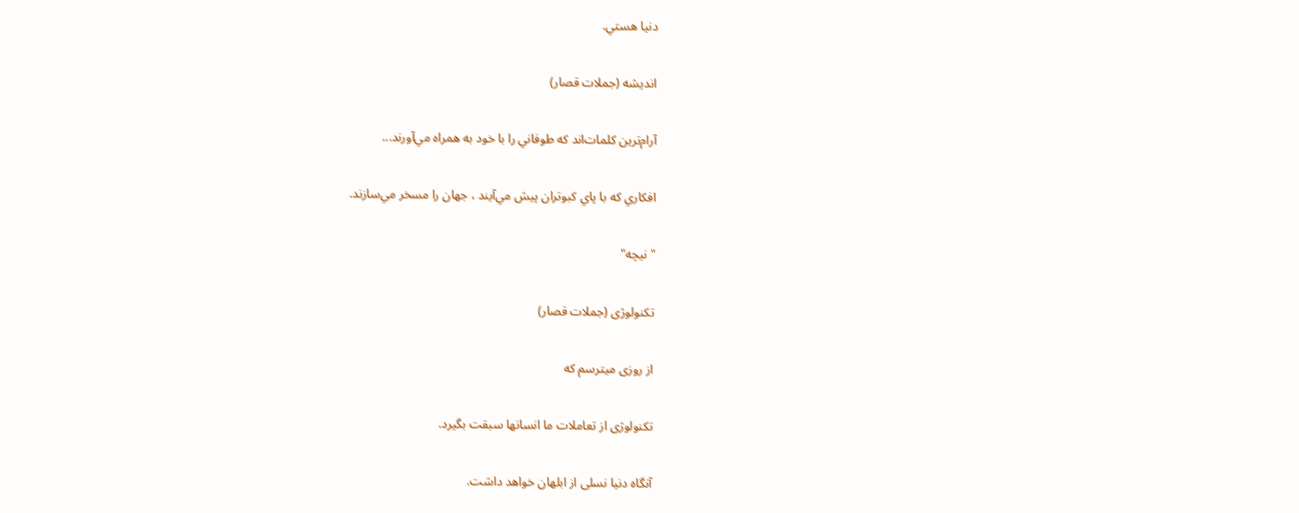دنيا هستي.

اندیشه (جملات قصار)

آرام‌ترين كلمات‌اند كه طوفاني را با خود به همراه مي‌آورند...

افكاري كه با پاي كبوتران پيش مي‌آيند ، جهان را مسخر مي‌سازند.

"نيچه"

تکنولوژی (جملات قصار)

از روزی میترسم که

تکنولوژی از تعاملات ما انسانها سبقت بگیرد.

آنگاه دنیا نسلی از ابلهان خواهد داشت.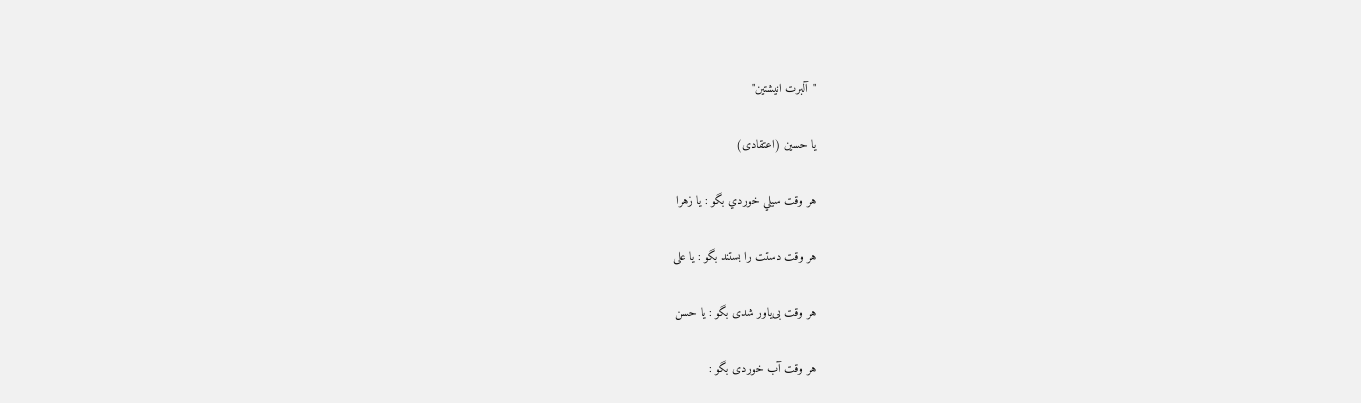"آلبرت انیشتین"

یا حسین (اعتقادی)

هر وقت سيلي خوردي بگو : يا زهرا

هر وقت دستت را بستند بگو : یا علی

هر وقت بی‌یاور شدی بگو : یا حسن

هر وقت آب خوردی بگو :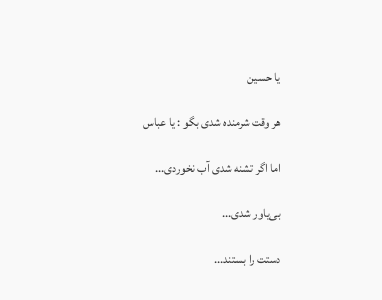یا حسین

هر وقت شرمنده شدی بگو : یا عباس

اما اگر تشنه شدی آب نخوردی...

بی‌یاور شدی...

دستت را بستند...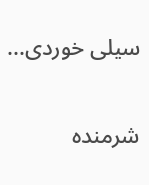سیلی خوردی...

شرمنده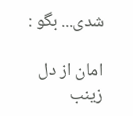شدی... بگو :

امان از دل زینب